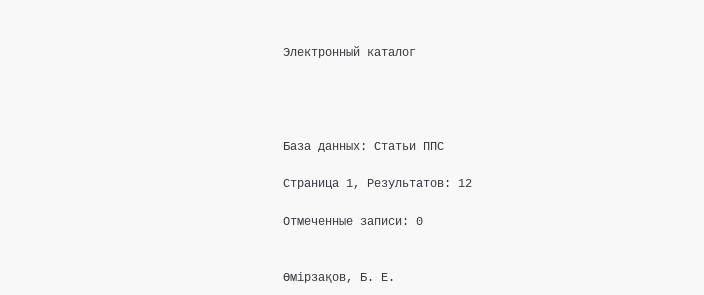Электронный каталог




База данных: Статьи ППС

Страница 1, Результатов: 12

Отмеченные записи: 0


Өмірзақов, Б. Е.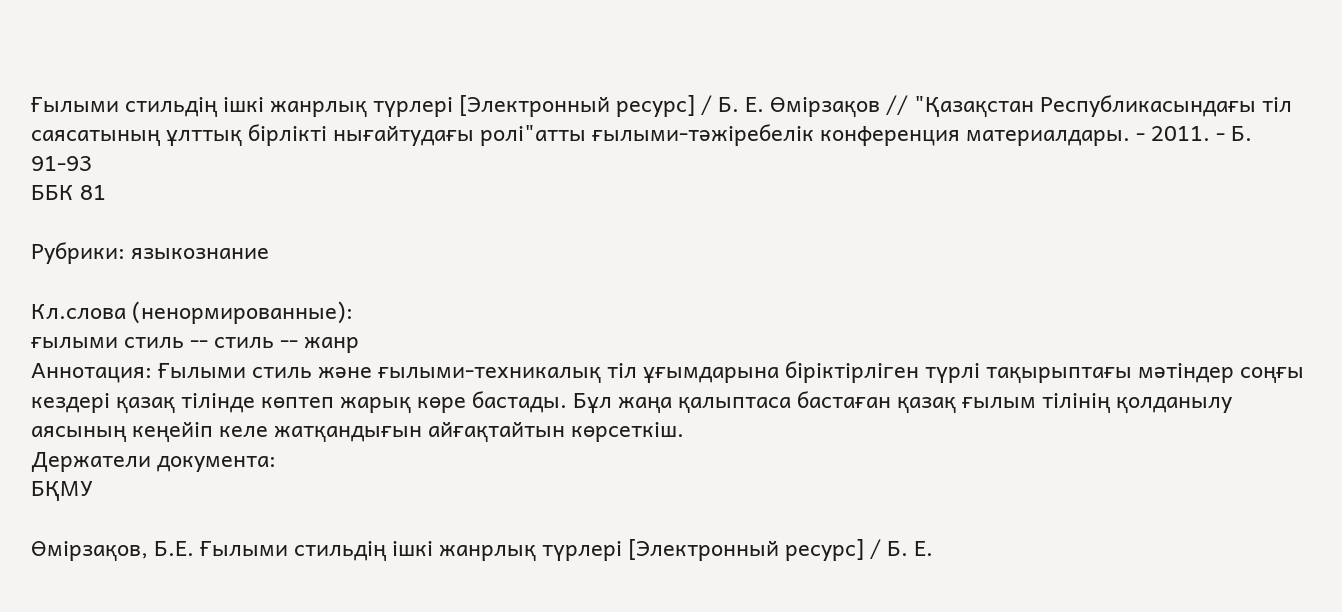Ғылыми стильдің ішкі жанрлық түрлері [Электронный ресурс] / Б. Е. Өмірзақов // "Қазақстан Республикасындағы тіл саясатының ұлттық бірлікті нығайтудағы ролі"атты ғылыми-тәжіребелік конференция материалдары. - 2011. - Б. 91-93
ББК 81

Рубрики: языкознание

Кл.слова (ненормированные):
ғылыми стиль -- стиль -- жанр
Аннотация: Ғылыми стиль және ғылыми-техникалық тіл ұғымдарына біріктірліген түрлі тақырыптағы мәтіндер соңғы кездері қазақ тілінде көптеп жарық көре бастады. Бұл жаңа қалыптаса бастаған қазақ ғылым тілінің қолданылу аясының кеңейіп келе жатқандығын айғақтайтын көрсеткіш.
Держатели документа:
БҚМУ

Өмірзақов, Б.Е. Ғылыми стильдің ішкі жанрлық түрлері [Электронный ресурс] / Б. Е.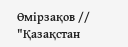Өмірзақов // "Қазақстан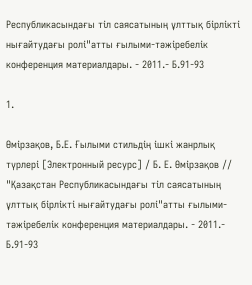Республикасындағы тіл саясатының ұлттық бірлікті нығайтудағы ролі"атты ғылыми-тәжіребелік конференция материалдары. - 2011.- Б.91-93

1.

Өмірзақов, Б.Е. Ғылыми стильдің ішкі жанрлық түрлері [Электронный ресурс] / Б. Е. Өмірзақов // "Қазақстан Республикасындағы тіл саясатының ұлттық бірлікті нығайтудағы ролі"атты ғылыми-тәжіребелік конференция материалдары. - 2011.- Б.91-93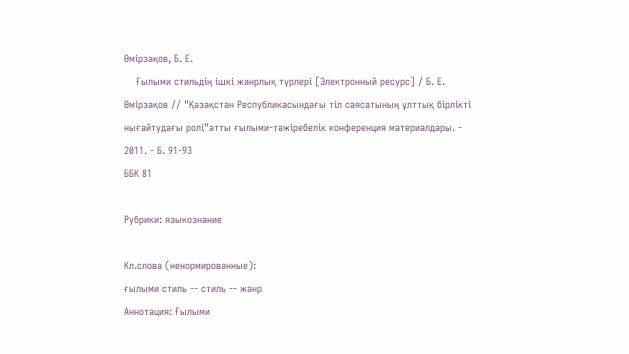Өмірзақов, Б. Е.
    Ғылыми стильдің ішкі жанрлық түрлері [Электронный ресурс] / Б. Е. Өмірзақов // "Қазақстан Республикасындағы тіл саясатының ұлттық бірлікті нығайтудағы ролі"атты ғылыми-тәжіребелік конференция материалдары. - 2011. - Б. 91-93
ББК 81

Рубрики: языкознание

Кл.слова (ненормированные):
ғылыми стиль -- стиль -- жанр
Аннотация: Ғылыми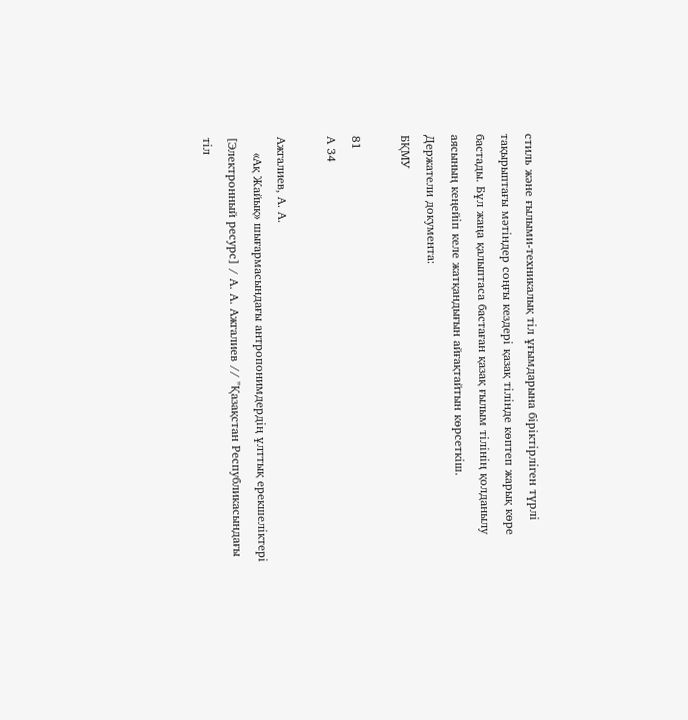стиль және ғылыми-техникалық тіл ұғымдарына біріктірліген түрлі тақырыптағы мәтіндер соңғы кездері қазақ тілінде көптеп жарық көре бастады. Бұл жаңа қалыптаса бастаған қазақ ғылым тілінің қолданылу аясының кеңейіп келе жатқандығын айғақтайтын көрсеткіш.
Держатели документа:
БҚМУ

81
А 34

Ажгалиев, А. А.
    «Ақ Жайық» шығармасындағы антропонимдердің ұлттық ерекшеліктері [Электронный ресурс] / А. А. Ажгалиев // "Қазақстан Республикасындағы тіл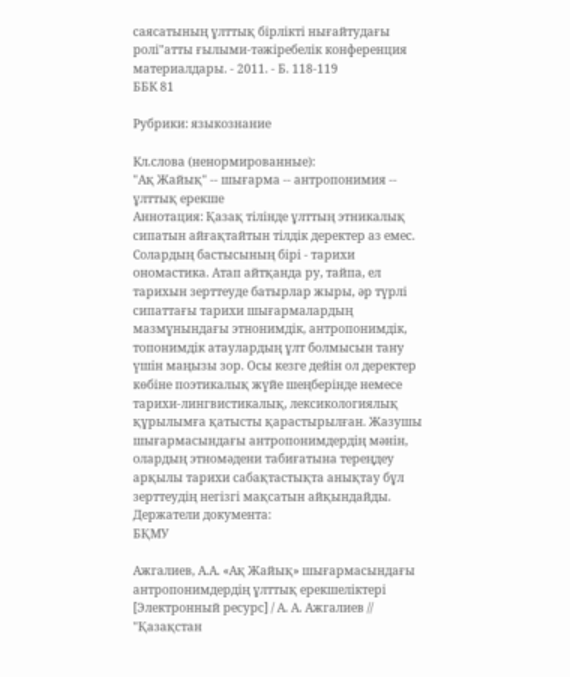саясатының ұлттық бірлікті нығайтудағы ролі"атты ғылыми-тәжіребелік конференция материалдары. - 2011. - Б. 118-119
ББК 81

Рубрики: языкознание

Кл.слова (ненормированные):
"Ақ Жайық" -- шығарма -- антропонимия -- ұлттық ерекше
Аннотация: Қазақ тілінде ұлттың этникалық сипатын айғақтайтын тілдік деректер аз емес. Солардың бастысының бірі - тарихи ономастика. Атап айтқанда ру, тайпа, ел тарихын зерттеуде батырлар жыры, әр түрлі сипаттағы тарихи шығармалардың мазмұнындағы этнонимдік, антропонимдік, топонимдік атаулардың ұлт болмысын тану үшін маңызы зор. Осы кезге дейін ол деректер көбіне поэтикалық жүйе шеңберінде немесе тарихи-лингвистикалық, лексикологиялық құрылымға қатысты қарастырылған. Жазушы шығармасындағы антропонимдердің мәнін, олардың этномәдени табиғатына тереңдеу арқылы тарихи сабақтастықта анықтау бұл зерттеудің негізгі мақсатын айқындайды.
Держатели документа:
БҚМУ

Ажгалиев, А.А. «Ақ Жайық» шығармасындағы антропонимдердің ұлттық ерекшеліктері [Электронный ресурс] / А. А. Ажгалиев // "Қазақстан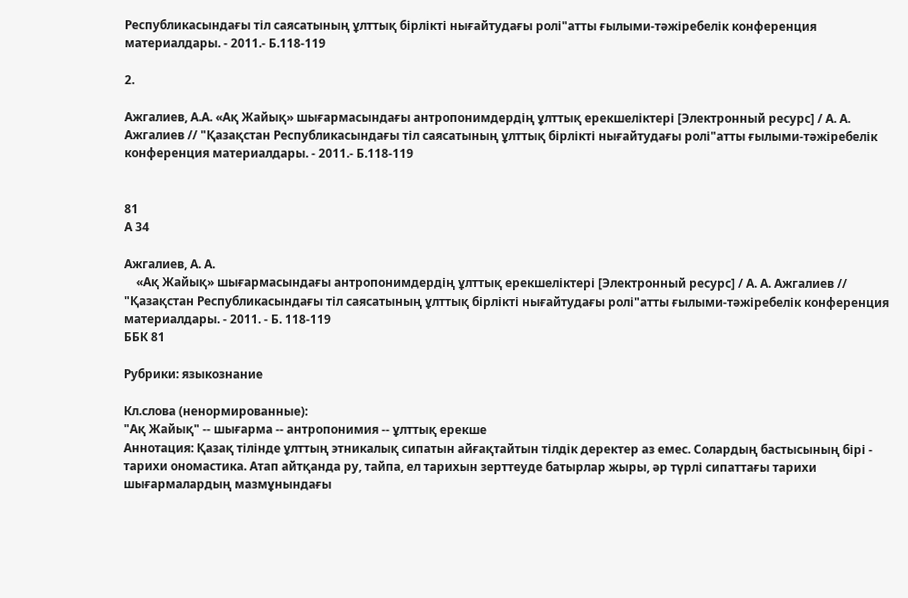Республикасындағы тіл саясатының ұлттық бірлікті нығайтудағы ролі"атты ғылыми-тәжіребелік конференция материалдары. - 2011.- Б.118-119

2.

Ажгалиев, А.А. «Ақ Жайық» шығармасындағы антропонимдердің ұлттық ерекшеліктері [Электронный ресурс] / А. А. Ажгалиев // "Қазақстан Республикасындағы тіл саясатының ұлттық бірлікті нығайтудағы ролі"атты ғылыми-тәжіребелік конференция материалдары. - 2011.- Б.118-119


81
А 34

Ажгалиев, А. А.
    «Ақ Жайық» шығармасындағы антропонимдердің ұлттық ерекшеліктері [Электронный ресурс] / А. А. Ажгалиев // "Қазақстан Республикасындағы тіл саясатының ұлттық бірлікті нығайтудағы ролі"атты ғылыми-тәжіребелік конференция материалдары. - 2011. - Б. 118-119
ББК 81

Рубрики: языкознание

Кл.слова (ненормированные):
"Ақ Жайық" -- шығарма -- антропонимия -- ұлттық ерекше
Аннотация: Қазақ тілінде ұлттың этникалық сипатын айғақтайтын тілдік деректер аз емес. Солардың бастысының бірі - тарихи ономастика. Атап айтқанда ру, тайпа, ел тарихын зерттеуде батырлар жыры, әр түрлі сипаттағы тарихи шығармалардың мазмұнындағы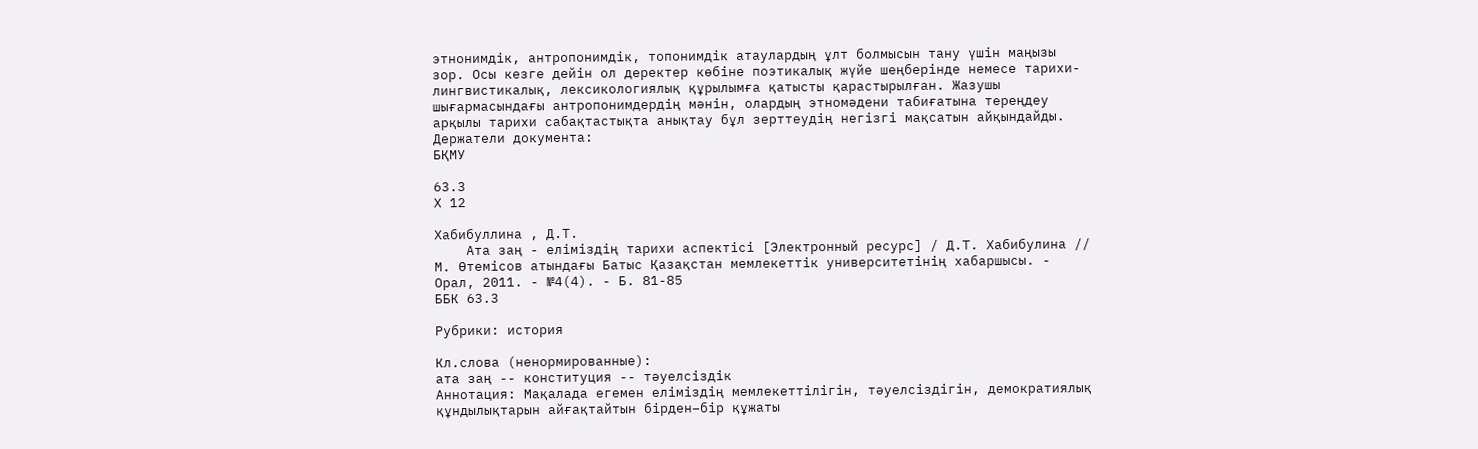этнонимдік, антропонимдік, топонимдік атаулардың ұлт болмысын тану үшін маңызы зор. Осы кезге дейін ол деректер көбіне поэтикалық жүйе шеңберінде немесе тарихи-лингвистикалық, лексикологиялық құрылымға қатысты қарастырылған. Жазушы шығармасындағы антропонимдердің мәнін, олардың этномәдени табиғатына тереңдеу арқылы тарихи сабақтастықта анықтау бұл зерттеудің негізгі мақсатын айқындайды.
Держатели документа:
БҚМУ

63.3
Х 12

Хабибуллина , Д.Т.
    Ата заң - еліміздің тарихи аспектісі [Электронный ресурс] / Д.Т. Хабибулина // М. Өтемісов атындағы Батыс Қазақстан мемлекеттік университетінің хабаршысы. - Орал, 2011. - №4(4). - Б. 81-85
ББК 63.3

Рубрики: история

Кл.слова (ненормированные):
ата заң -- конституция -- тәуелсіздік
Аннотация: Мақалада егемен еліміздің мемлекеттілігін, тәуелсіздігін, демократиялық құндылықтарын айғақтайтын бірден–бір құжаты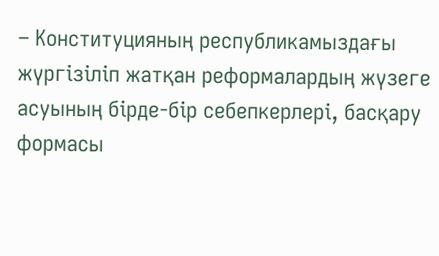– Конституцияның республикамыздағы жүргізіліп жатқан реформалардың жүзеге асуының бірде-бір себепкерлері, басқару формасы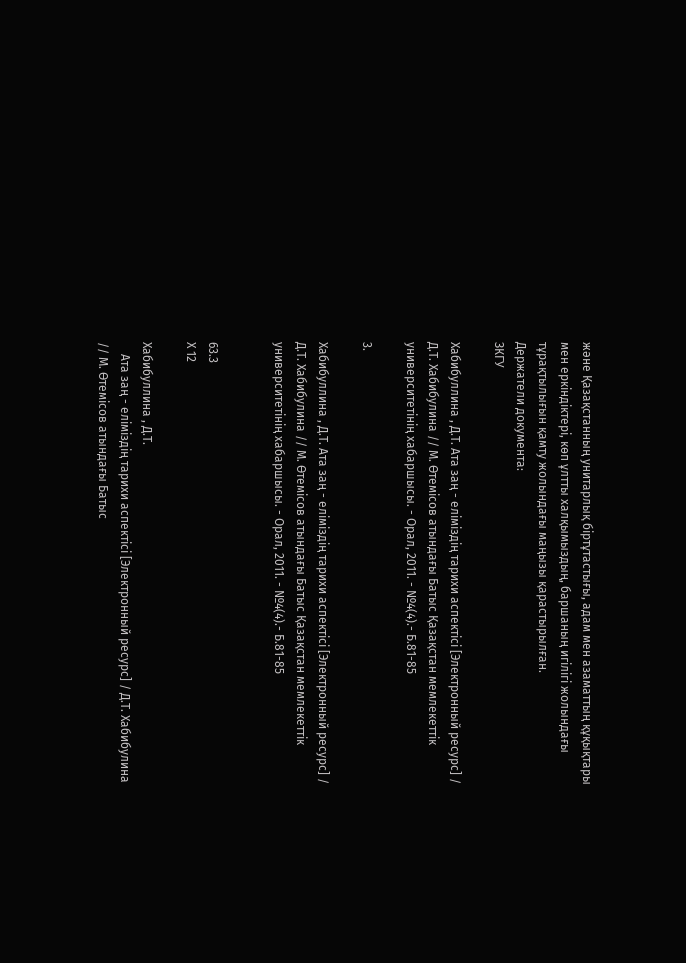және Қазақстанның унитарлық біртұтастығы, адам мен азаматтың құқықтары мен еркіндіктері, көп ұлтты халқымыздың, баршаның игілігі жолындағы тұрақтылығын қамту жолындағы маңызы қарастырылған.
Держатели документа:
ЗКГУ

Хабибуллина , Д.Т. Ата заң - еліміздің тарихи аспектісі [Электронный ресурс] / Д.Т. Хабибулина // М. Өтемісов атындағы Батыс Қазақстан мемлекеттік университетінің хабаршысы. - Орал, 2011. - №4(4).- Б.81-85

3.

Хабибуллина , Д.Т. Ата заң - еліміздің тарихи аспектісі [Электронный ресурс] / Д.Т. Хабибулина // М. Өтемісов атындағы Батыс Қазақстан мемлекеттік университетінің хабаршысы. - Орал, 2011. - №4(4).- Б.81-85


63.3
Х 12

Хабибуллина , Д.Т.
    Ата заң - еліміздің тарихи аспектісі [Электронный ресурс] / Д.Т. Хабибулина // М. Өтемісов атындағы Батыс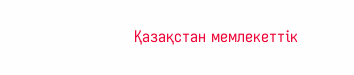Қазақстан мемлекеттік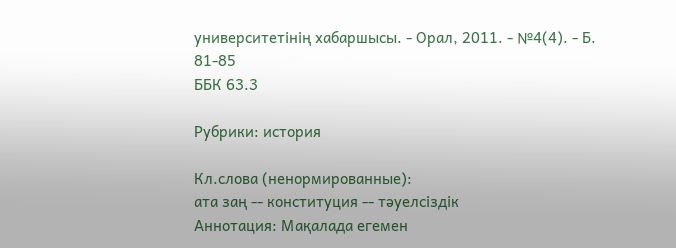университетінің хабаршысы. - Орал, 2011. - №4(4). - Б. 81-85
ББК 63.3

Рубрики: история

Кл.слова (ненормированные):
ата заң -- конституция -- тәуелсіздік
Аннотация: Мақалада егемен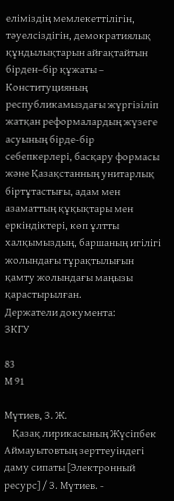еліміздің мемлекеттілігін, тәуелсіздігін, демократиялық құндылықтарын айғақтайтын бірден–бір құжаты – Конституцияның республикамыздағы жүргізіліп жатқан реформалардың жүзеге асуының бірде-бір себепкерлері, басқару формасы және Қазақстанның унитарлық біртұтастығы, адам мен азаматтың құқықтары мен еркіндіктері, көп ұлтты халқымыздың, баршаның игілігі жолындағы тұрақтылығын қамту жолындағы маңызы қарастырылған.
Держатели документа:
ЗКГУ

83
М 91

Мүтиев, З. Ж.
    Қазақ лирикасының Жүсіпбек Аймауытовтың зерттеуіндегі даму сипаты [Электронный ресурс] / З. Мүтиев. -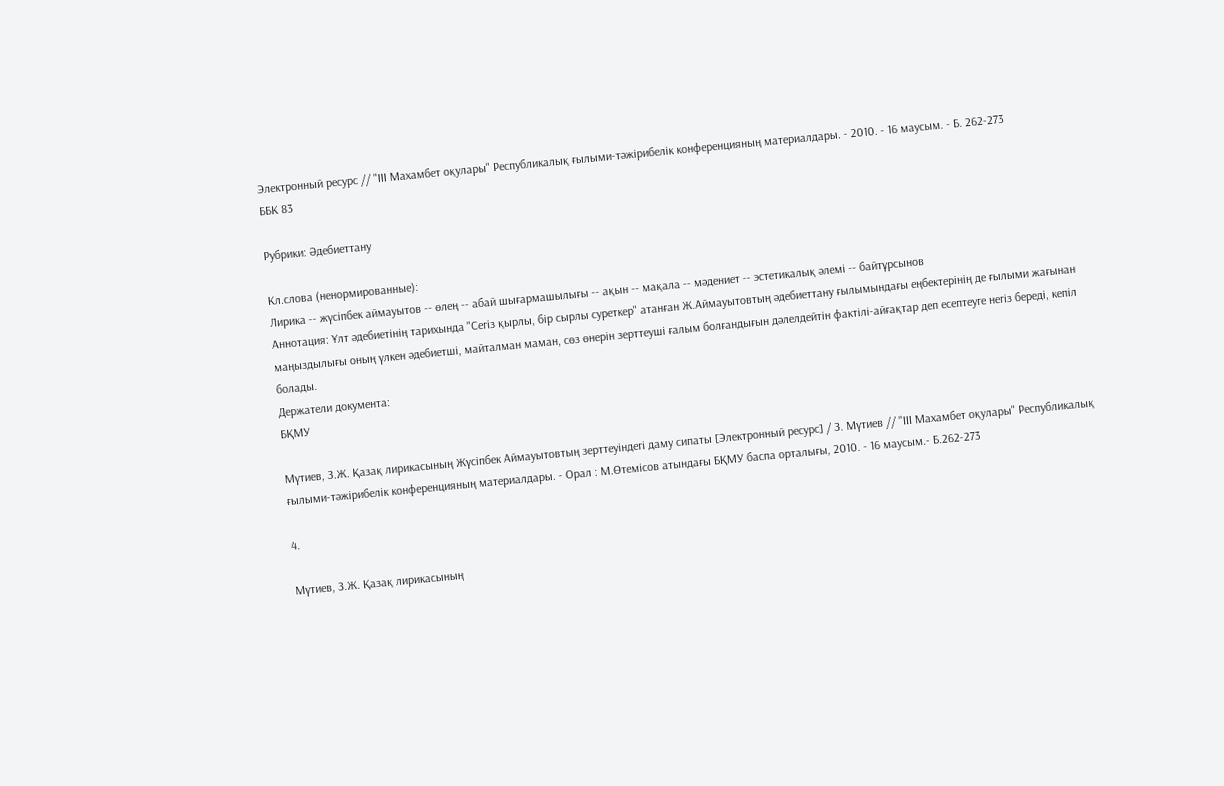Электронный ресурс // "ІІІ Махамбет оқулары" Республикалық ғылыми-тәжірибелік конференцияның материалдары. - 2010. - 16 маусым. - Б. 262-273
ББК 83

Рубрики: Әдебиеттану

Кл.слова (ненормированные):
Лирика -- жүсіпбек аймауытов -- өлең -- абай шығармашылығы -- ақын -- мақала -- мәдениет -- эстетикалық әлемі -- байтұрсынов
Аннотация: Ұлт әдебиетінің тарихында "Сегіз қырлы, бір сырлы суреткер" атанған Ж.Аймауытовтың әдебиеттану ғылымындағы еңбектерінің де ғылыми жағынан маңыздылығы оның үлкен әдебиетші, майталман маман, сөз өнерін зерттеуші ғалым болғандығын дәлелдейтін фактілі-айғақтар деп есептеуге негіз береді, кепіл болады.
Держатели документа:
БҚМУ

Мүтиев, З.Ж. Қазақ лирикасының Жүсіпбек Аймауытовтың зерттеуіндегі даму сипаты [Электронный ресурс] / З. Мүтиев // "ІІІ Махамбет оқулары" Республикалық ғылыми-тәжірибелік конференцияның материалдары. - Орал : М.Өтемісов атындағы БҚМУ баспа орталығы, 2010. - 16 маусым.- Б.262-273

4.

Мүтиев, З.Ж. Қазақ лирикасының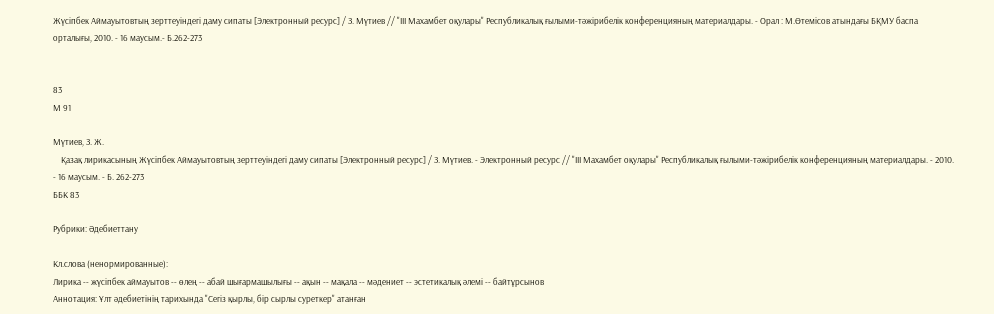Жүсіпбек Аймауытовтың зерттеуіндегі даму сипаты [Электронный ресурс] / З. Мүтиев // "ІІІ Махамбет оқулары" Республикалық ғылыми-тәжірибелік конференцияның материалдары. - Орал : М.Өтемісов атындағы БҚМУ баспа орталығы, 2010. - 16 маусым.- Б.262-273


83
М 91

Мүтиев, З. Ж.
    Қазақ лирикасының Жүсіпбек Аймауытовтың зерттеуіндегі даму сипаты [Электронный ресурс] / З. Мүтиев. - Электронный ресурс // "ІІІ Махамбет оқулары" Республикалық ғылыми-тәжірибелік конференцияның материалдары. - 2010. - 16 маусым. - Б. 262-273
ББК 83

Рубрики: Әдебиеттану

Кл.слова (ненормированные):
Лирика -- жүсіпбек аймауытов -- өлең -- абай шығармашылығы -- ақын -- мақала -- мәдениет -- эстетикалық әлемі -- байтұрсынов
Аннотация: Ұлт әдебиетінің тарихында "Сегіз қырлы, бір сырлы суреткер" атанған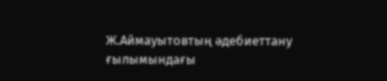Ж.Аймауытовтың әдебиеттану ғылымындағы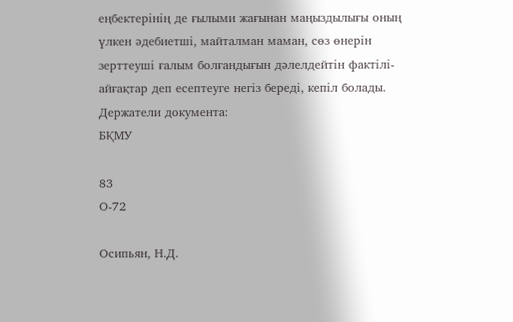еңбектерінің де ғылыми жағынан маңыздылығы оның үлкен әдебиетші, майталман маман, сөз өнерін зерттеуші ғалым болғандығын дәлелдейтін фактілі-айғақтар деп есептеуге негіз береді, кепіл болады.
Держатели документа:
БҚМУ

83
О-72

Осипьян, Н.Д.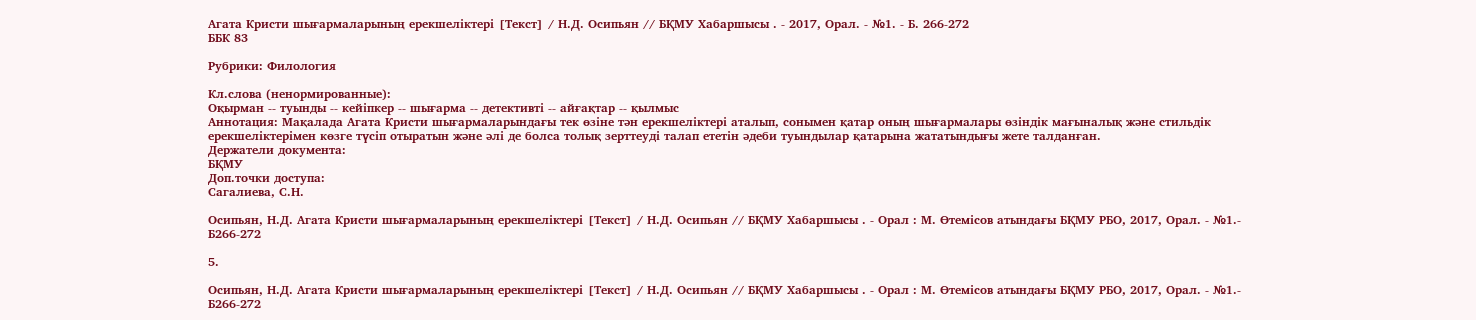Агата Кристи шығармаларының ерекшеліктері [Текст] / Н.Д. Осипьян // БҚМУ Хабаршысы . - 2017, Орал. - №1. - Б. 266-272
ББК 83

Рубрики: Филология

Кл.слова (ненормированные):
Оқырман -- туынды -- кейіпкер -- шығарма -- детективті -- айғақтар -- қылмыс
Аннотация: Мақалада Агата Кристи шығармаларындағы тек өзіне тән ерекшеліктері аталып, сонымен қатар оның шығармалары өзіндік мағыналық және стильдік ерекшеліктерімен көзге түсіп отыратын және әлі де болса толық зерттеуді талап ететін әдеби туындылар қатарына жататындығы жете талданған.
Держатели документа:
БҚМУ
Доп.точки доступа:
Сагалиева, С.Н.

Осипьян, Н.Д. Агата Кристи шығармаларының ерекшеліктері [Текст] / Н.Д. Осипьян // БҚМУ Хабаршысы . - Орал : М. Өтемісов атындағы БҚМУ РБО, 2017, Орал. - №1.- Б266-272

5.

Осипьян, Н.Д. Агата Кристи шығармаларының ерекшеліктері [Текст] / Н.Д. Осипьян // БҚМУ Хабаршысы . - Орал : М. Өтемісов атындағы БҚМУ РБО, 2017, Орал. - №1.- Б266-272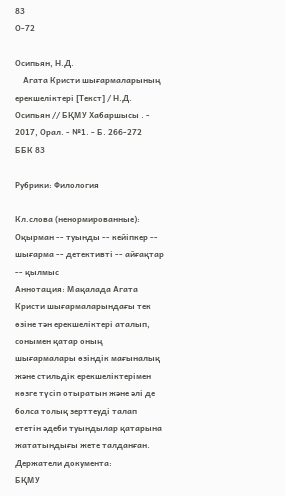83
О-72

Осипьян, Н.Д.
    Агата Кристи шығармаларының ерекшеліктері [Текст] / Н.Д. Осипьян // БҚМУ Хабаршысы . - 2017, Орал. - №1. - Б. 266-272
ББК 83

Рубрики: Филология

Кл.слова (ненормированные):
Оқырман -- туынды -- кейіпкер -- шығарма -- детективті -- айғақтар -- қылмыс
Аннотация: Мақалада Агата Кристи шығармаларындағы тек өзіне тән ерекшеліктері аталып, сонымен қатар оның шығармалары өзіндік мағыналық және стильдік ерекшеліктерімен көзге түсіп отыратын және әлі де болса толық зерттеуді талап ететін әдеби туындылар қатарына жататындығы жете талданған.
Держатели документа:
БҚМУ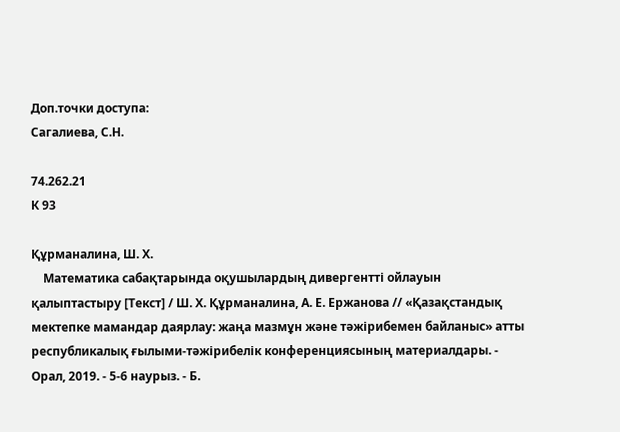Доп.точки доступа:
Сагалиева, С.Н.

74.262.21
К 93

Құрманалина, Ш. Х.
    Математика сабақтарында оқушылардың дивергентті ойлауын қалыптастыру [Текст] / Ш. Х. Құрманалина, А. Е. Ержанова // «Қазақстандық мектепке мамандар даярлау: жаңа мазмұн және тәжірибемен байланыс» атты республикалық ғылыми-тәжірибелік конференциясының материалдары. - Орал, 2019. - 5-6 наурыз. - Б.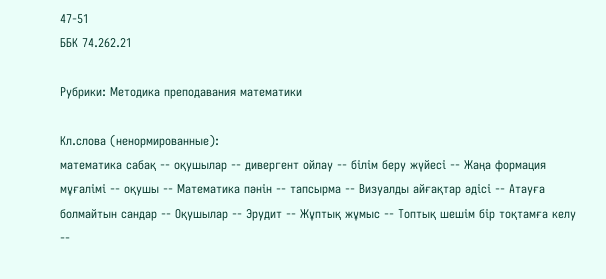47-51
ББК 74.262.21

Рубрики: Методика преподавания математики

Кл.слова (ненормированные):
математика сабақ -- оқушылар -- дивергент ойлау -- білім беру жүйесі -- Жаңа формация мұғалімі -- оқушы -- Математика пәнін -- тапсырма -- Визуалды айғақтар әдісі -- Атауға болмайтын сандар -- Оқушылар -- Эрудит -- Жұптық жұмыс -- Топтық шешім бір тоқтамға келу --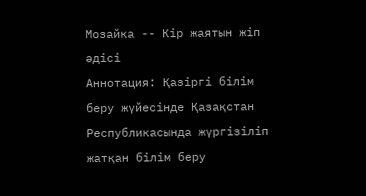Мозайка -- Кір жаятын жіп әдісі
Аннотация: Қазіргі білім беру жүйесінде Қазақстан Республикасында жүргізіліп жатқан білім беру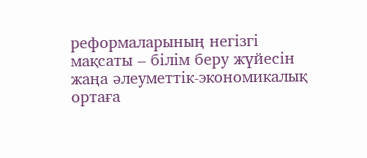реформаларының негізгі мақсаты – білім беру жүйесін жаңа әлеуметтік-экономикалық ортаға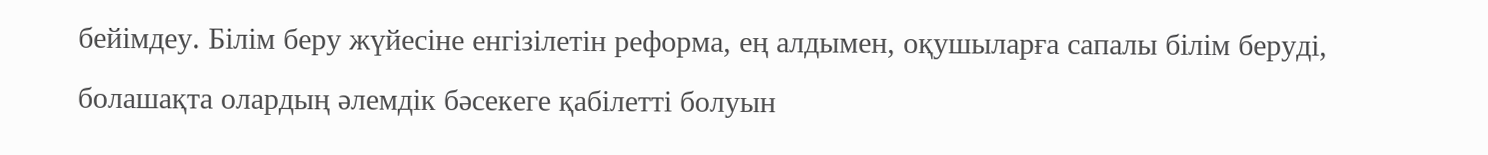бейімдеу. Білім беру жүйесіне енгізілетін реформа, ең алдымен, оқушыларға сапалы білім беруді, болашақта олардың әлемдік бәсекеге қабілетті болуын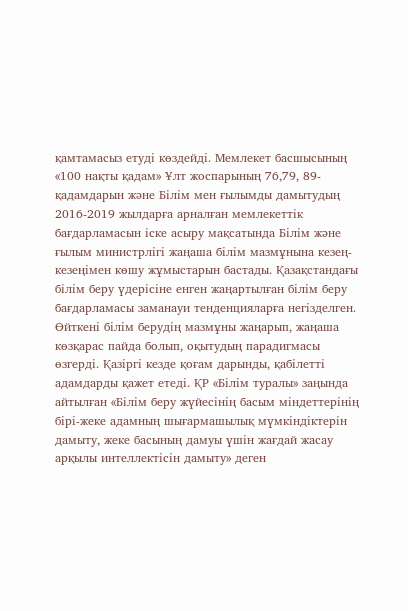қамтамасыз етуді көздейді. Мемлекет басшысының «100 нақты қадам» Ұлт жоспарының 76,79, 89-қадамдарын және Білім мен ғылымды дамытудың 2016-2019 жылдарға арналған мемлекеттік бағдарламасын іске асыру мақсатында Білім және ғылым министрлігі жаңаша білім мазмұнына кезең-кезеңімен көшу жұмыстарын бастады. Қазақстандағы білім беру үдерісіне енген жаңартылған білім беру бағдарламасы заманауи тенденцияларға негізделген. Өйткені білім берудің мазмұны жаңарып, жаңаша көзқарас пайда болып, оқытудың парадигмасы өзгерді. Қазіргі кезде қоғам дарынды, қабілетті адамдарды қажет етеді. ҚР «Білім туралы» заңында айтылған «Білім беру жүйесінің басым міндеттерінің бірі-жеке адамның шығармашылық мүмкіндіктерін дамыту, жеке басының дамуы үшін жағдай жасау арқылы интеллектісін дамыту» деген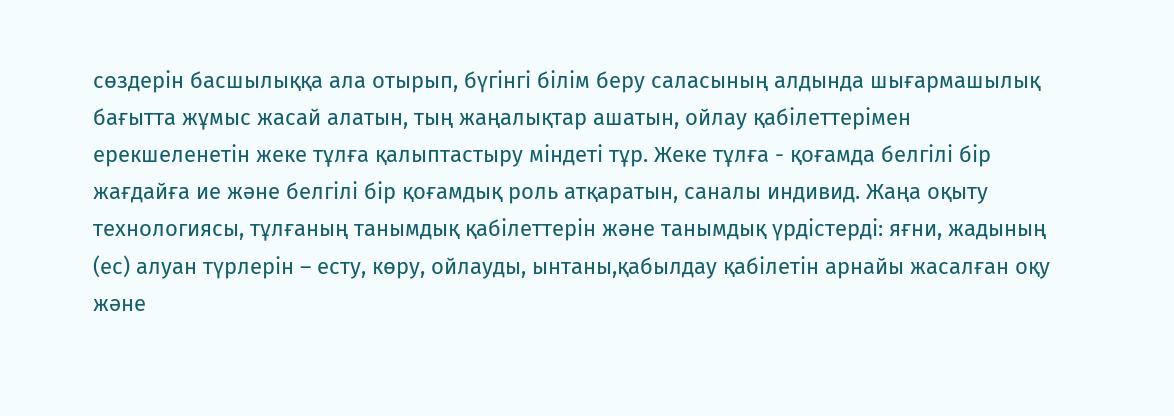сөздерін басшылыққа ала отырып, бүгінгі білім беру саласының алдында шығармашылық бағытта жұмыс жасай алатын, тың жаңалықтар ашатын, ойлау қабілеттерімен ерекшеленетін жеке тұлға қалыптастыру міндеті тұр. Жеке тұлға - қоғамда белгілі бір жағдайға ие және белгілі бір қоғамдық роль атқаратын, саналы индивид. Жаңа оқыту технологиясы, тұлғаның танымдық қабілеттерін және танымдық үрдістерді: яғни, жадының (ес) алуан түрлерін – есту, көру, ойлауды, ынтаны,қабылдау қабілетін арнайы жасалған оқу және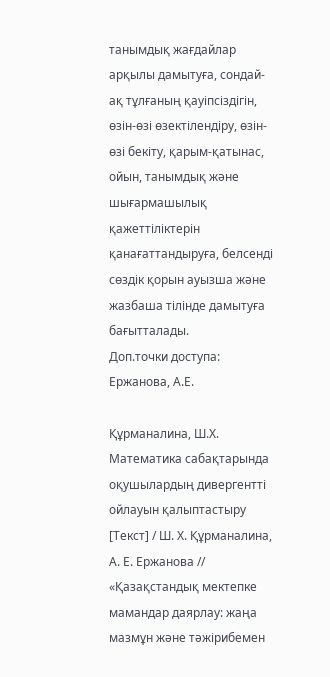танымдық жағдайлар арқылы дамытуға, сондай-ақ тұлғаның қауіпсіздігін, өзін-өзі өзектілендіру, өзін-өзі бекіту, қарым-қатынас, ойын, танымдық және шығармашылық қажеттіліктерін қанағаттандыруға, белсенді сөздік қорын ауызша және жазбаша тілінде дамытуға бағытталады.
Доп.точки доступа:
Ержанова, А.Е.

Құрманалина, Ш.Х. Математика сабақтарында оқушылардың дивергентті ойлауын қалыптастыру [Текст] / Ш. Х. Құрманалина, А. Е. Ержанова // «Қазақстандық мектепке мамандар даярлау: жаңа мазмұн және тәжірибемен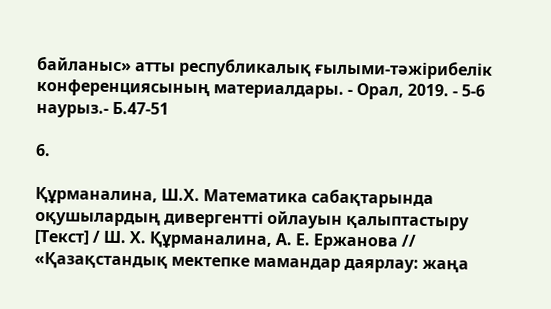байланыс» атты республикалық ғылыми-тәжірибелік конференциясының материалдары. - Орал, 2019. - 5-6 наурыз.- Б.47-51

6.

Құрманалина, Ш.Х. Математика сабақтарында оқушылардың дивергентті ойлауын қалыптастыру [Текст] / Ш. Х. Құрманалина, А. Е. Ержанова // «Қазақстандық мектепке мамандар даярлау: жаңа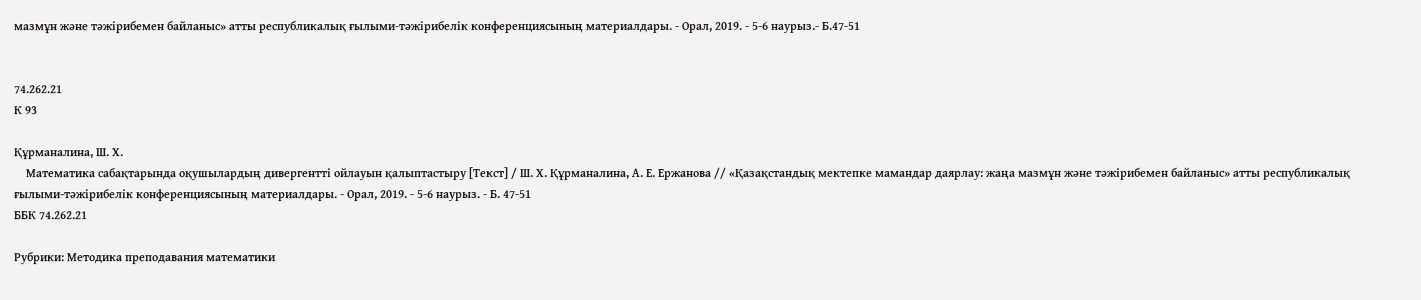мазмұн және тәжірибемен байланыс» атты республикалық ғылыми-тәжірибелік конференциясының материалдары. - Орал, 2019. - 5-6 наурыз.- Б.47-51


74.262.21
К 93

Құрманалина, Ш. Х.
    Математика сабақтарында оқушылардың дивергентті ойлауын қалыптастыру [Текст] / Ш. Х. Құрманалина, А. Е. Ержанова // «Қазақстандық мектепке мамандар даярлау: жаңа мазмұн және тәжірибемен байланыс» атты республикалық ғылыми-тәжірибелік конференциясының материалдары. - Орал, 2019. - 5-6 наурыз. - Б. 47-51
ББК 74.262.21

Рубрики: Методика преподавания математики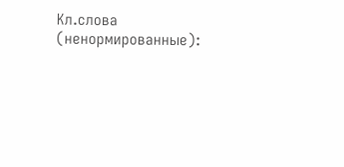Кл.слова (ненормированные):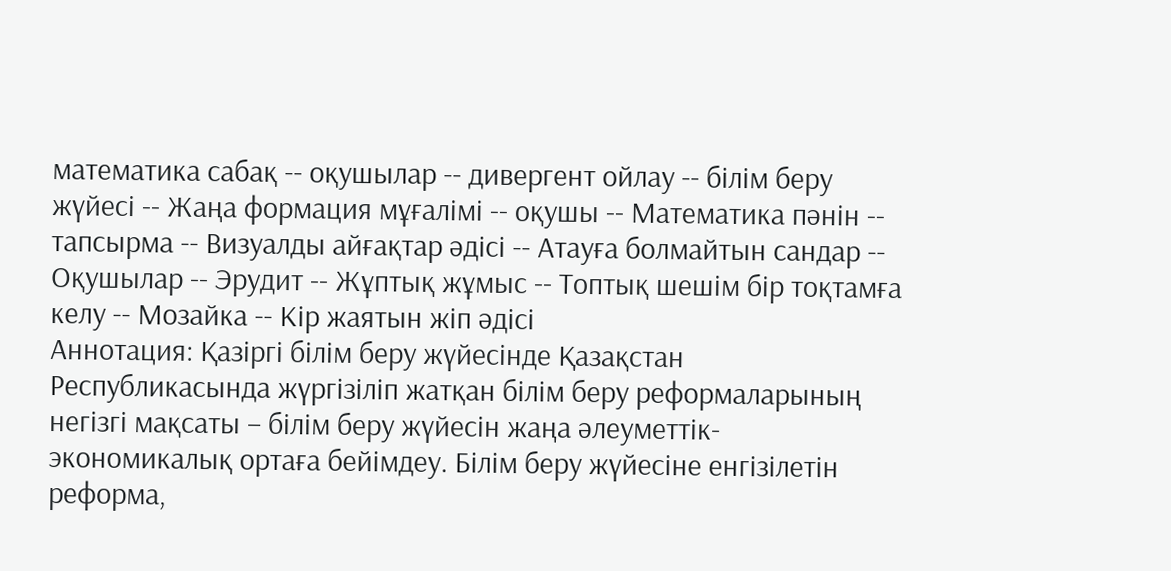математика сабақ -- оқушылар -- дивергент ойлау -- білім беру жүйесі -- Жаңа формация мұғалімі -- оқушы -- Математика пәнін -- тапсырма -- Визуалды айғақтар әдісі -- Атауға болмайтын сандар -- Оқушылар -- Эрудит -- Жұптық жұмыс -- Топтық шешім бір тоқтамға келу -- Мозайка -- Кір жаятын жіп әдісі
Аннотация: Қазіргі білім беру жүйесінде Қазақстан Республикасында жүргізіліп жатқан білім беру реформаларының негізгі мақсаты – білім беру жүйесін жаңа әлеуметтік-экономикалық ортаға бейімдеу. Білім беру жүйесіне енгізілетін реформа,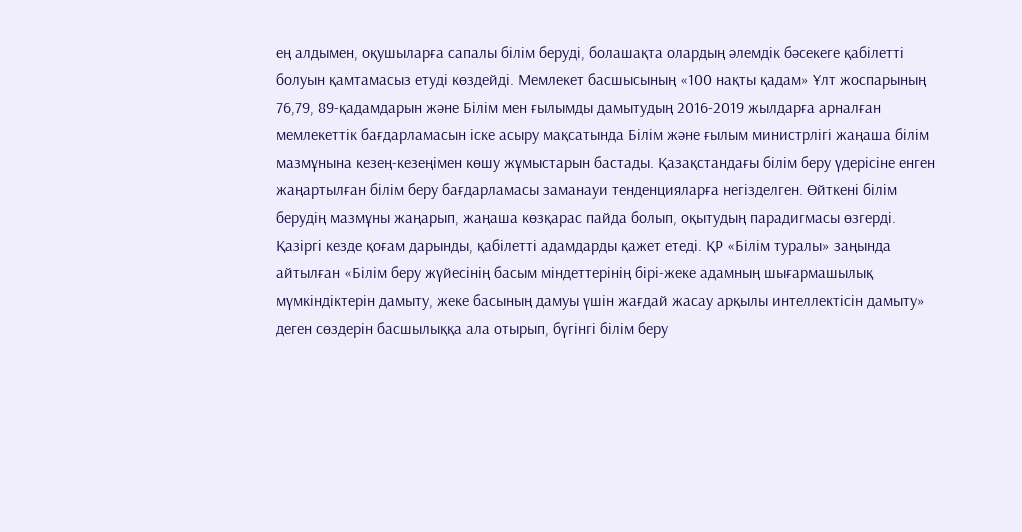ең алдымен, оқушыларға сапалы білім беруді, болашақта олардың әлемдік бәсекеге қабілетті болуын қамтамасыз етуді көздейді. Мемлекет басшысының «100 нақты қадам» Ұлт жоспарының 76,79, 89-қадамдарын және Білім мен ғылымды дамытудың 2016-2019 жылдарға арналған мемлекеттік бағдарламасын іске асыру мақсатында Білім және ғылым министрлігі жаңаша білім мазмұнына кезең-кезеңімен көшу жұмыстарын бастады. Қазақстандағы білім беру үдерісіне енген жаңартылған білім беру бағдарламасы заманауи тенденцияларға негізделген. Өйткені білім берудің мазмұны жаңарып, жаңаша көзқарас пайда болып, оқытудың парадигмасы өзгерді. Қазіргі кезде қоғам дарынды, қабілетті адамдарды қажет етеді. ҚР «Білім туралы» заңында айтылған «Білім беру жүйесінің басым міндеттерінің бірі-жеке адамның шығармашылық мүмкіндіктерін дамыту, жеке басының дамуы үшін жағдай жасау арқылы интеллектісін дамыту» деген сөздерін басшылыққа ала отырып, бүгінгі білім беру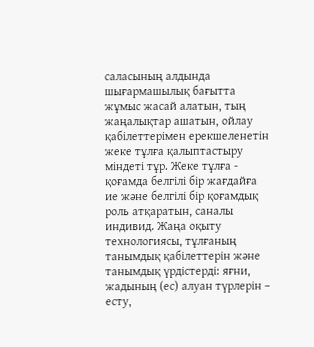саласының алдында шығармашылық бағытта жұмыс жасай алатын, тың жаңалықтар ашатын, ойлау қабілеттерімен ерекшеленетін жеке тұлға қалыптастыру міндеті тұр. Жеке тұлға - қоғамда белгілі бір жағдайға ие және белгілі бір қоғамдық роль атқаратын, саналы индивид. Жаңа оқыту технологиясы, тұлғаның танымдық қабілеттерін және танымдық үрдістерді: яғни, жадының (ес) алуан түрлерін – есту,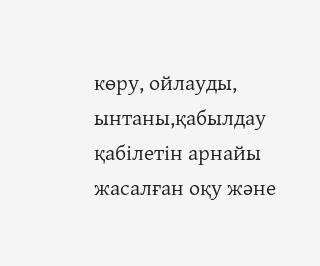көру, ойлауды, ынтаны,қабылдау қабілетін арнайы жасалған оқу және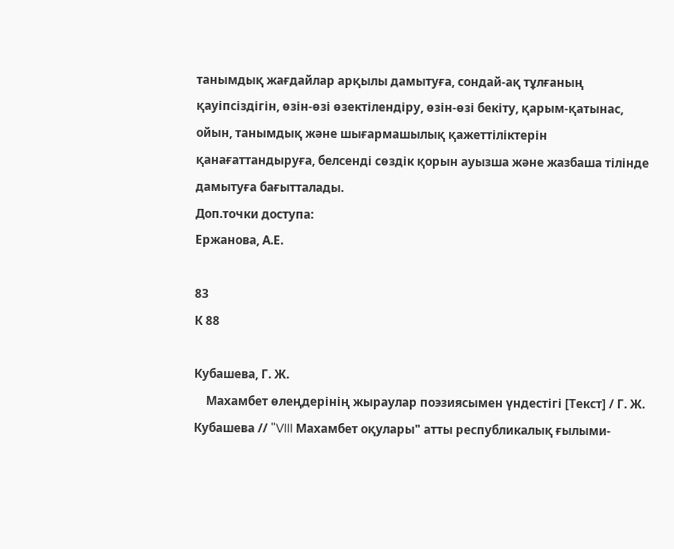танымдық жағдайлар арқылы дамытуға, сондай-ақ тұлғаның қауіпсіздігін, өзін-өзі өзектілендіру, өзін-өзі бекіту, қарым-қатынас, ойын, танымдық және шығармашылық қажеттіліктерін қанағаттандыруға, белсенді сөздік қорын ауызша және жазбаша тілінде дамытуға бағытталады.
Доп.точки доступа:
Ержанова, А.Е.

83
К 88

Кубашева, Г. Ж.
    Махамбет өлеңдерінің жыраулар поэзиясымен үндестігі [Текст] / Г. Ж. Кубашева // "VIII Махамбет оқулары" атты республикалық ғылыми-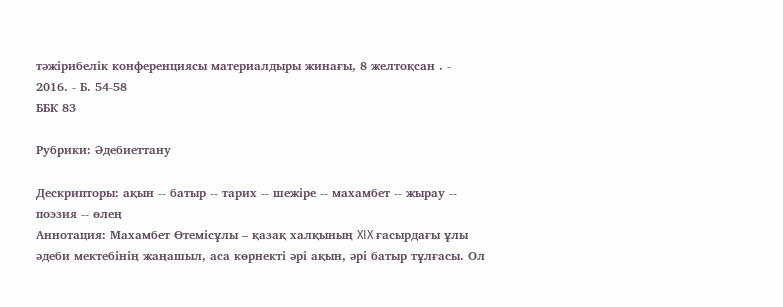тәжірибелік конференциясы материалдыры жинағы, 8 желтоқсан . - 2016. - Б. 54-58
ББК 83

Рубрики: Әдебиеттану

Дескрипторы: ақын -- батыр -- тарих -- шежіре -- махамбет -- жырау -- поэзия -- өлең
Аннотация: Махамбет Өтемісұлы – қазақ халқының XIX ғасырдағы ұлы әдеби мектебінің жаңашыл, аса көрнекті әрі ақын, әрі батыр тұлғасы. Ол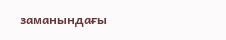заманындағы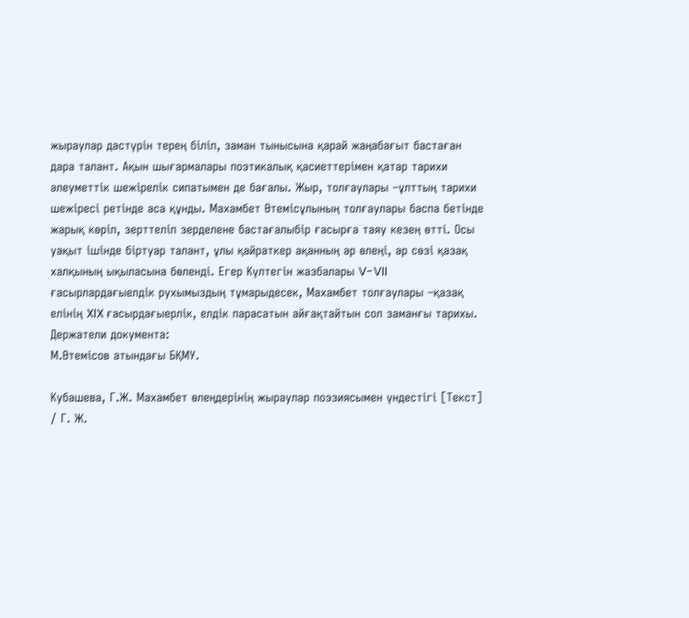жыраулар дәстүрін терең біліп, заман тынысына қарай жаңабағыт бастаған дара талант. Ақын шығармалары поэтикалық қасиеттерімен қатар тарихи әлеуметтік шежірелік сипатымен де бағалы. Жыр, толғаулары –ұлттың тарихи шежіресі ретінде аса құнды. Махамбет Өтемісұлының толғаулары баспа бетінде жарық көріп, зерттеліп зерделене бастағалыбір ғасырға таяу кезең өтті. Осы уақыт ішінде біртуар талант, ұлы қайраткер ақанның әр өлеңі, әр сөзі қазақ халқының ықыласына бөленді. Егер Күлтегін жазбалары V-VII ғасырлардағыелдік рухымыздың тұмарыдесек, Махамбет толғаулары –қазақ елінің XIX ғасырдағыерлік, елдік парасатын айғақтайтын сол заманғы тарихы.
Держатели документа:
М.Өтемісов атындағы БҚМУ.

Кубашева, Г.Ж. Махамбет өлеңдерінің жыраулар поэзиясымен үндестігі [Текст] / Г. Ж.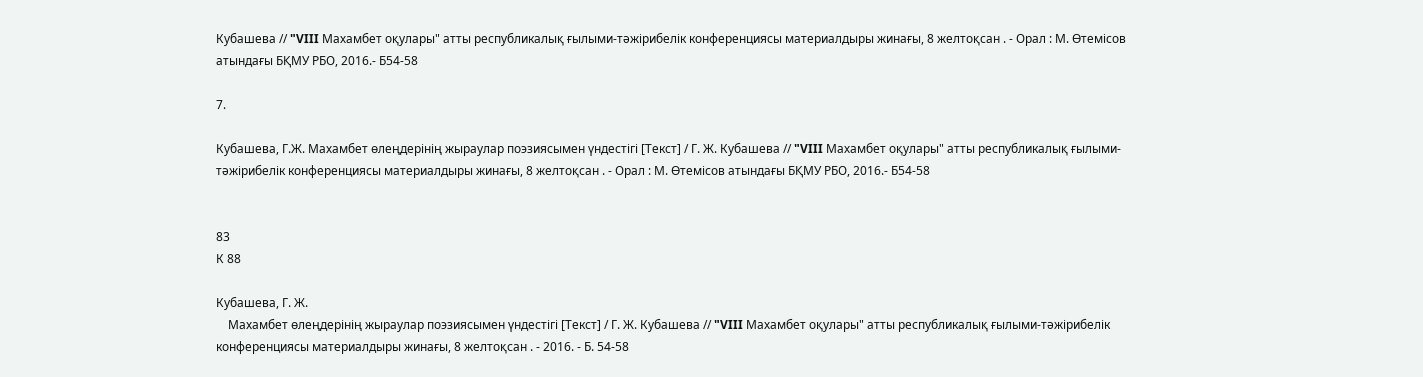Кубашева // "VIII Махамбет оқулары" атты республикалық ғылыми-тәжірибелік конференциясы материалдыры жинағы, 8 желтоқсан . - Орал : М. Өтемісов атындағы БҚМУ РБО, 2016.- Б54-58

7.

Кубашева, Г.Ж. Махамбет өлеңдерінің жыраулар поэзиясымен үндестігі [Текст] / Г. Ж. Кубашева // "VIII Махамбет оқулары" атты республикалық ғылыми-тәжірибелік конференциясы материалдыры жинағы, 8 желтоқсан . - Орал : М. Өтемісов атындағы БҚМУ РБО, 2016.- Б54-58


83
К 88

Кубашева, Г. Ж.
    Махамбет өлеңдерінің жыраулар поэзиясымен үндестігі [Текст] / Г. Ж. Кубашева // "VIII Махамбет оқулары" атты республикалық ғылыми-тәжірибелік конференциясы материалдыры жинағы, 8 желтоқсан . - 2016. - Б. 54-58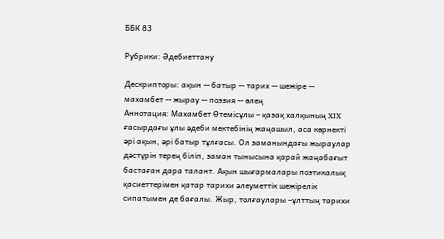ББК 83

Рубрики: Әдебиеттану

Дескрипторы: ақын -- батыр -- тарих -- шежіре -- махамбет -- жырау -- поэзия -- өлең
Аннотация: Махамбет Өтемісұлы – қазақ халқының XIX ғасырдағы ұлы әдеби мектебінің жаңашыл, аса көрнекті әрі ақын, әрі батыр тұлғасы. Ол заманындағы жыраулар дәстүрін терең біліп, заман тынысына қарай жаңабағыт бастаған дара талант. Ақын шығармалары поэтикалық қасиеттерімен қатар тарихи әлеуметтік шежірелік сипатымен де бағалы. Жыр, толғаулары –ұлттың тарихи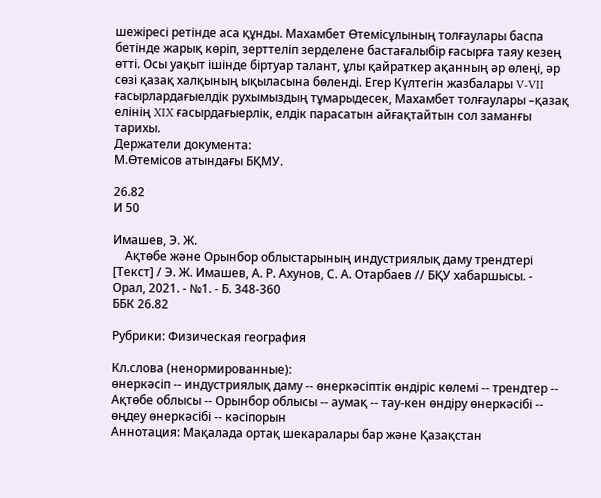шежіресі ретінде аса құнды. Махамбет Өтемісұлының толғаулары баспа бетінде жарық көріп, зерттеліп зерделене бастағалыбір ғасырға таяу кезең өтті. Осы уақыт ішінде біртуар талант, ұлы қайраткер ақанның әр өлеңі, әр сөзі қазақ халқының ықыласына бөленді. Егер Күлтегін жазбалары V-VII ғасырлардағыелдік рухымыздың тұмарыдесек, Махамбет толғаулары –қазақ елінің XIX ғасырдағыерлік, елдік парасатын айғақтайтын сол заманғы тарихы.
Держатели документа:
М.Өтемісов атындағы БҚМУ.

26.82
И 50

Имашев, Э. Ж.
    Ақтөбе және Орынбор облыстарының индустриялық даму трендтері [Текст] / Э. Ж. Имашев, А. Р. Ахунов, С. А. Отарбаев // БҚУ хабаршысы. - Орал, 2021. - №1. - Б. 348-360
ББК 26.82

Рубрики: Физическая география

Кл.слова (ненормированные):
өнеркәсіп -- индустриялық даму -- өнеркәсіптік өндіріс көлемі -- трендтер -- Ақтөбе облысы -- Орынбор облысы -- аумақ -- тау-кен өндіру өнеркәсібі -- өңдеу өнеркәсібі -- кәсіпорын
Аннотация: Мақалада ортақ шекаралары бар және Қазақстан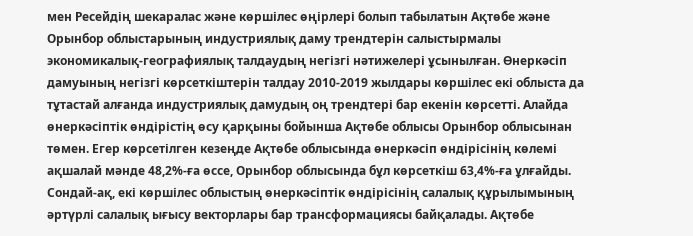мен Ресейдің шекаралас және көршілес өңірлері болып табылатын Ақтөбе және Орынбор облыстарының индустриялық даму трендтерін салыстырмалы экономикалық-географиялық талдаудың негізгі нәтижелері ұсынылған. Өнеркәсіп дамуының негізгі көрсеткіштерін талдау 2010-2019 жылдары көршілес екі облыста да тұтастай алғанда индустриялық дамудың оң трендтері бар екенін көрсетті. Алайда өнеркәсіптік өндірістің өсу қарқыны бойынша Ақтөбе облысы Орынбор облысынан төмен. Егер көрсетілген кезеңде Ақтөбе облысында өнеркәсіп өндірісінің көлемі ақшалай мәнде 48,2%-ға өссе, Орынбор облысында бұл көрсеткіш 63,4%-ға ұлғайды. Сондай-ақ, екі көршілес облыстың өнеркәсіптік өндірісінің салалық құрылымының әртүрлі салалық ығысу векторлары бар трансформациясы байқалады. Ақтөбе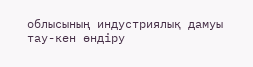облысының индустриялық дамуы тау-кен өндіру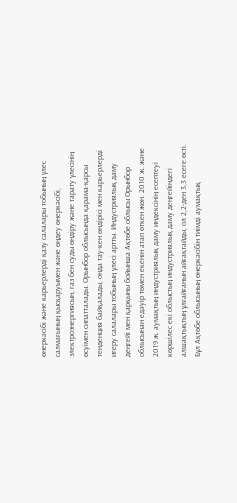өнеркәсібі және карьерлерді қазу салалары тобының үлес салмағының қысқаруымен және өңдеу өнеркәсібі, электроэнергиясын, газ бен суды өндіру және тарату үлесінің өсуімен сипатталады. Орынбор облысында қарама-қарсы тенденция байқалады, онда тау-кен өндірісі мен карьерлерді игеру салалары тобының үлесі артты. Индустриялық даму деңгейі мен қарқыны бойынша Ақтөбе облысы Орынбор облысынан едәуір төмен екенін атап өткен жөн. 2010 ж. және 2019 ж. аумақтың индустриялық даму индексінің есептеуі көршілес екі облыстың индустриялық даму деңгейіндегі алшақтықтың ұлғайғанын айғақтайды, ол 2,2-ден 3,3 есеге өсті. Бұл Ақтөбе облысының өнеркәсібін тиімді аумақтық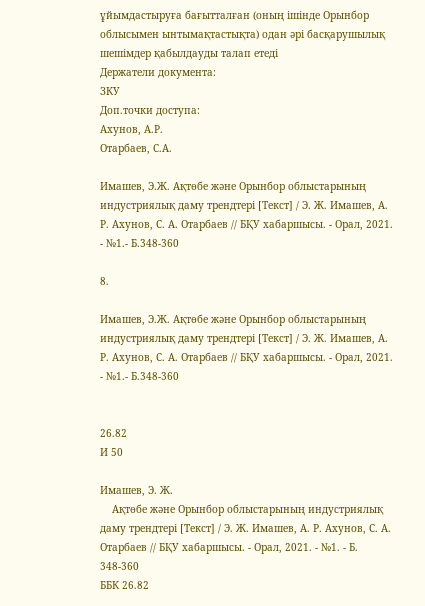ұйымдастыруға бағытталған (оның ішінде Орынбор облысымен ынтымақтастықта) одан әрі басқарушылық шешімдер қабылдауды талап етеді
Держатели документа:
ЗКУ
Доп.точки доступа:
Ахунов, А.Р.
Отарбаев, С.А.

Имашев, Э.Ж. Ақтөбе және Орынбор облыстарының индустриялық даму трендтері [Текст] / Э. Ж. Имашев, А. Р. Ахунов, С. А. Отарбаев // БҚУ хабаршысы. - Орал, 2021. - №1.- Б.348-360

8.

Имашев, Э.Ж. Ақтөбе және Орынбор облыстарының индустриялық даму трендтері [Текст] / Э. Ж. Имашев, А. Р. Ахунов, С. А. Отарбаев // БҚУ хабаршысы. - Орал, 2021. - №1.- Б.348-360


26.82
И 50

Имашев, Э. Ж.
    Ақтөбе және Орынбор облыстарының индустриялық даму трендтері [Текст] / Э. Ж. Имашев, А. Р. Ахунов, С. А. Отарбаев // БҚУ хабаршысы. - Орал, 2021. - №1. - Б. 348-360
ББК 26.82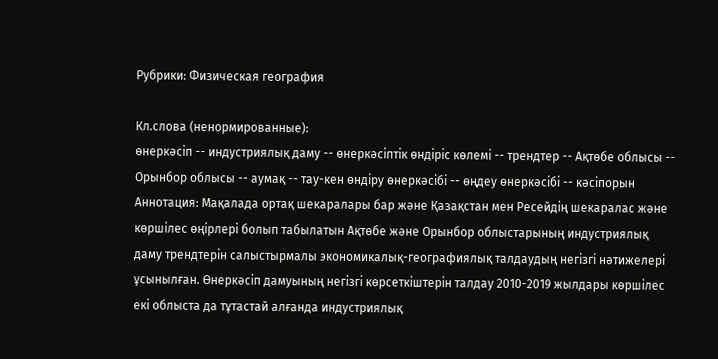Рубрики: Физическая география

Кл.слова (ненормированные):
өнеркәсіп -- индустриялық даму -- өнеркәсіптік өндіріс көлемі -- трендтер -- Ақтөбе облысы -- Орынбор облысы -- аумақ -- тау-кен өндіру өнеркәсібі -- өңдеу өнеркәсібі -- кәсіпорын
Аннотация: Мақалада ортақ шекаралары бар және Қазақстан мен Ресейдің шекаралас және көршілес өңірлері болып табылатын Ақтөбе және Орынбор облыстарының индустриялық даму трендтерін салыстырмалы экономикалық-географиялық талдаудың негізгі нәтижелері ұсынылған. Өнеркәсіп дамуының негізгі көрсеткіштерін талдау 2010-2019 жылдары көршілес екі облыста да тұтастай алғанда индустриялық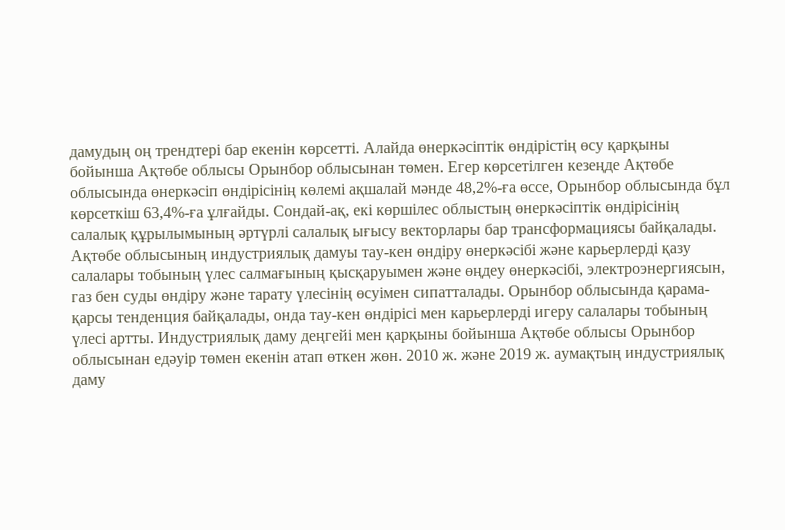дамудың оң трендтері бар екенін көрсетті. Алайда өнеркәсіптік өндірістің өсу қарқыны бойынша Ақтөбе облысы Орынбор облысынан төмен. Егер көрсетілген кезеңде Ақтөбе облысында өнеркәсіп өндірісінің көлемі ақшалай мәнде 48,2%-ға өссе, Орынбор облысында бұл көрсеткіш 63,4%-ға ұлғайды. Сондай-ақ, екі көршілес облыстың өнеркәсіптік өндірісінің салалық құрылымының әртүрлі салалық ығысу векторлары бар трансформациясы байқалады. Ақтөбе облысының индустриялық дамуы тау-кен өндіру өнеркәсібі және карьерлерді қазу салалары тобының үлес салмағының қысқаруымен және өңдеу өнеркәсібі, электроэнергиясын, газ бен суды өндіру және тарату үлесінің өсуімен сипатталады. Орынбор облысында қарама-қарсы тенденция байқалады, онда тау-кен өндірісі мен карьерлерді игеру салалары тобының үлесі артты. Индустриялық даму деңгейі мен қарқыны бойынша Ақтөбе облысы Орынбор облысынан едәуір төмен екенін атап өткен жөн. 2010 ж. және 2019 ж. аумақтың индустриялық даму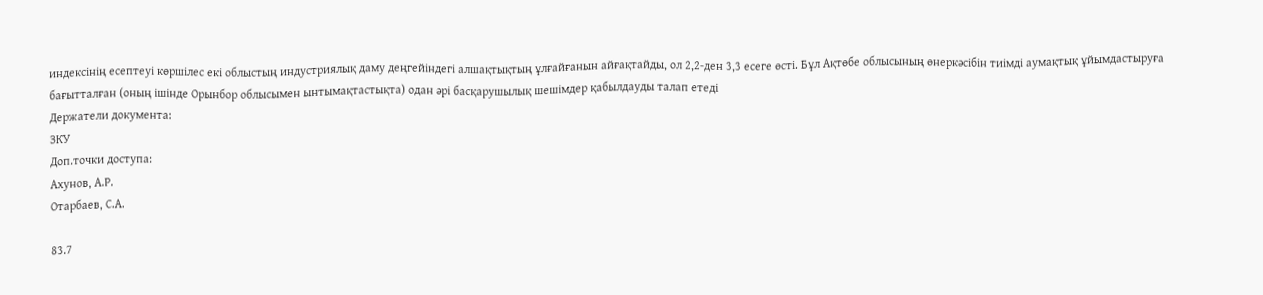индексінің есептеуі көршілес екі облыстың индустриялық даму деңгейіндегі алшақтықтың ұлғайғанын айғақтайды, ол 2,2-ден 3,3 есеге өсті. Бұл Ақтөбе облысының өнеркәсібін тиімді аумақтық ұйымдастыруға бағытталған (оның ішінде Орынбор облысымен ынтымақтастықта) одан әрі басқарушылық шешімдер қабылдауды талап етеді
Держатели документа:
ЗКУ
Доп.точки доступа:
Ахунов, А.Р.
Отарбаев, С.А.

83.7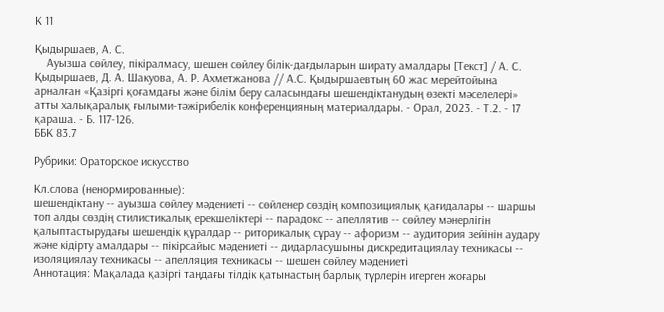К 11

Қыдыршаев, А. С.
    Ауызша сөйлеу, пікіралмасу, шешен сөйлеу білік-дағдыларын ширату амалдары [Текст] / А. С. Қыдыршаев, Д. А. Шакуова, А. Р. Ахметжанова // А.С. Қыдыршаевтың 60 жас мерейтойына арналған «Қазіргі қоғамдағы және білім беру саласындағы шешендіктанудың өзекті мәселелері» атты халықаралық ғылыми-тәжірибелік конференцияның материалдары. - Орал, 2023. - Т.2. - 17 қараша. - Б. 117-126.
ББК 83.7

Рубрики: Ораторское искусство

Кл.слова (ненормированные):
шешендіктану -- ауызша сөйлеу мәдениеті -- сөйленер сөздің композициялық қағидалары -- шаршы топ алды сөздің стилистикалық ерекшеліктері -- парадокс -- апеллятив -- сөйлеу мәнерлігін қалыптастырудағы шешендік құралдар -- риторикалық сұрау -- афоризм -- аудитория зейінін аудару және кідірту амалдары -- пікірсайыс мәдениеті -- дидарласушыны дискредитациялау техникасы -- изоляциялау техникасы -- апелляция техникасы -- шешен сөйлеу мәдениеті
Аннотация: Мақалада қазіргі таңдағы тілдік қатынастың барлық түрлерін игерген жоғары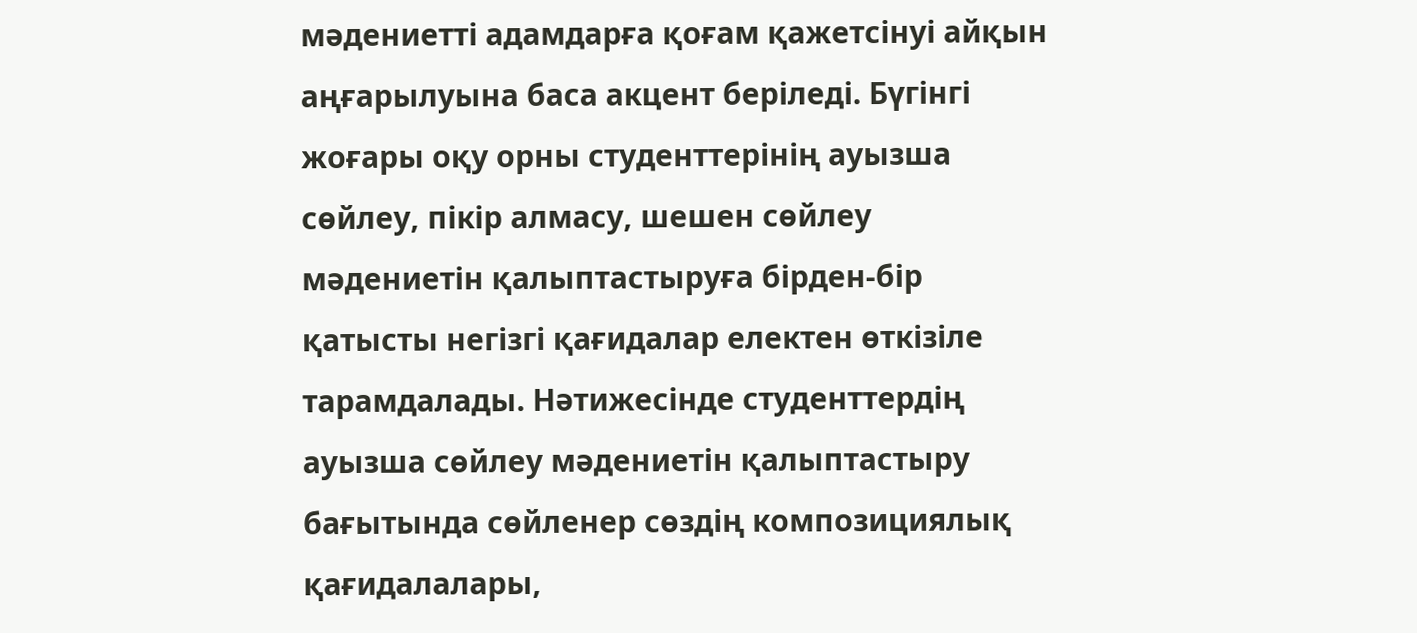мәдениетті адамдарға қоғам қажетсінуі айқын аңғарылуына баса акцент беріледі. Бүгінгі жоғары оқу орны студенттерінің ауызша сөйлеу, пікір алмасу, шешен сөйлеу мәдениетін қалыптастыруға бірден-бір қатысты негізгі қағидалар електен өткізіле тарамдалады. Нәтижесінде студенттердің ауызша сөйлеу мәдениетін қалыптастыру бағытында сөйленер сөздің композициялық қағидалалары,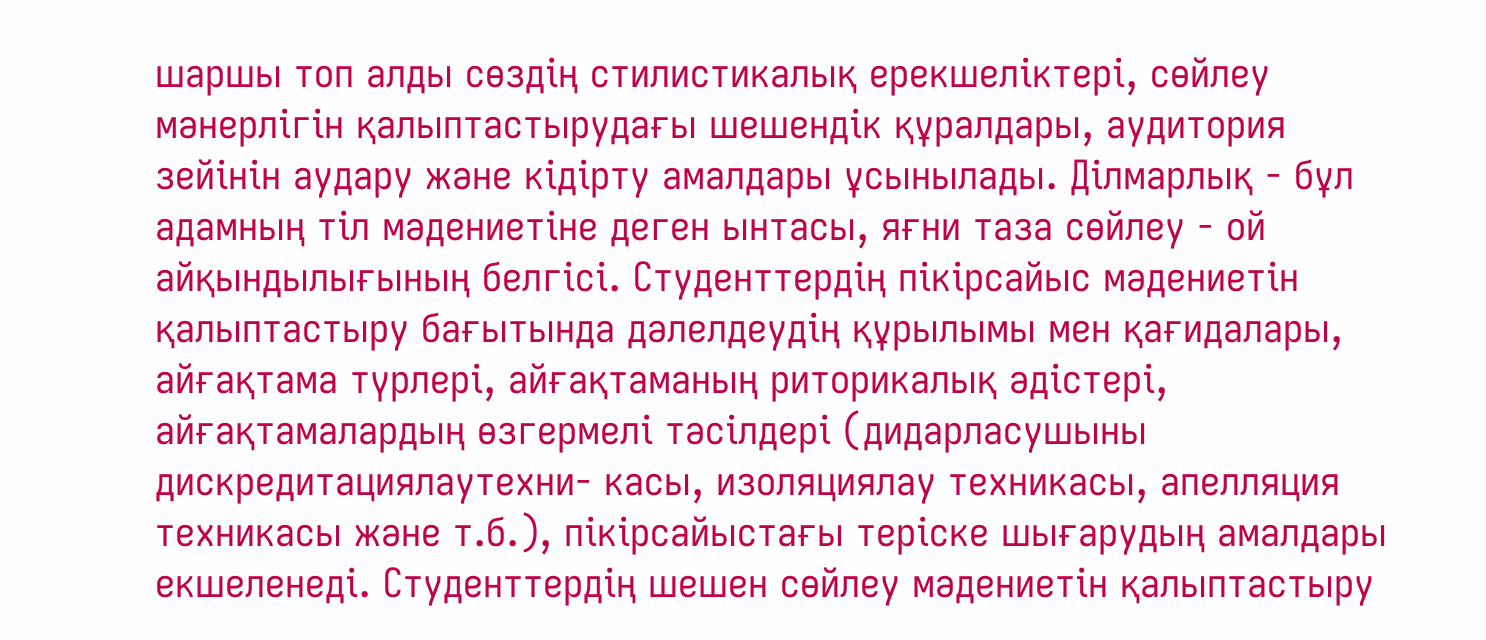шаршы топ алды сөздің стилистикалық ерекшеліктері, сөйлеу мәнерлігін қалыптастырудағы шешендік құралдары, аудитория зейінін аудару және кідірту амалдары ұсынылады. Ділмарлық - бұл адамның тіл мәдениетіне деген ынтасы, яғни таза сөйлеу - ой айқындылығының белгісі. Студенттердің пікірсайыс мәдениетін қалыптастыру бағытында дәлелдеудің құрылымы мен қағидалары, айғақтама түрлері, айғақтаманың риторикалық әдістері, айғақтамалардың өзгермелі тәсілдері (дидарласушыны дискредитациялаутехни- касы, изоляциялау техникасы, апелляция техникасы және т.б.), пікірсайыстағы теріске шығарудың амалдары екшеленеді. Студенттердің шешен сөйлеу мәдениетін қалыптастыру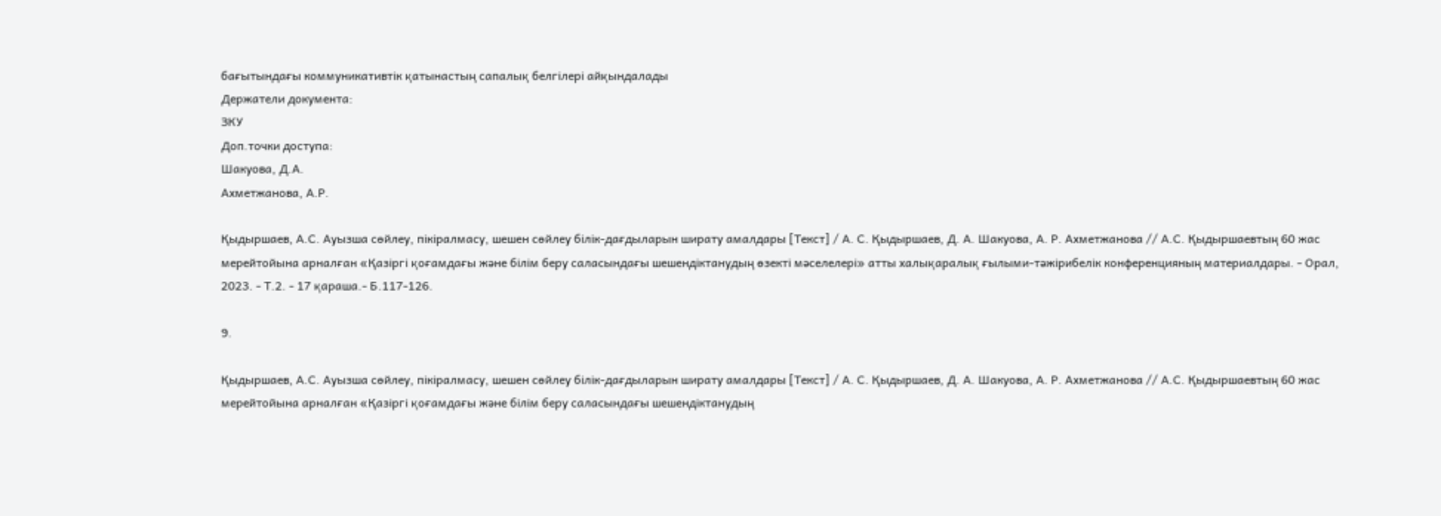бағытындағы коммуникативтік қатынастың сапалық белгілері айқындалады
Держатели документа:
ЗКУ
Доп.точки доступа:
Шакуова, Д.А.
Ахметжанова, А.Р.

Қыдыршаев, А.С. Ауызша сөйлеу, пікіралмасу, шешен сөйлеу білік-дағдыларын ширату амалдары [Текст] / А. С. Қыдыршаев, Д. А. Шакуова, А. Р. Ахметжанова // А.С. Қыдыршаевтың 60 жас мерейтойына арналған «Қазіргі қоғамдағы және білім беру саласындағы шешендіктанудың өзекті мәселелері» атты халықаралық ғылыми-тәжірибелік конференцияның материалдары. - Орал, 2023. - Т.2. - 17 қараша.- Б.117-126.

9.

Қыдыршаев, А.С. Ауызша сөйлеу, пікіралмасу, шешен сөйлеу білік-дағдыларын ширату амалдары [Текст] / А. С. Қыдыршаев, Д. А. Шакуова, А. Р. Ахметжанова // А.С. Қыдыршаевтың 60 жас мерейтойына арналған «Қазіргі қоғамдағы және білім беру саласындағы шешендіктанудың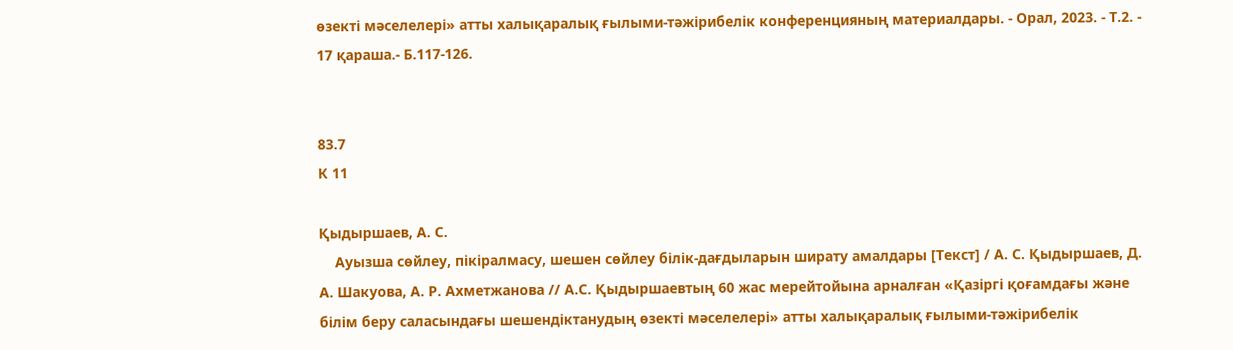өзекті мәселелері» атты халықаралық ғылыми-тәжірибелік конференцияның материалдары. - Орал, 2023. - Т.2. - 17 қараша.- Б.117-126.


83.7
К 11

Қыдыршаев, А. С.
    Ауызша сөйлеу, пікіралмасу, шешен сөйлеу білік-дағдыларын ширату амалдары [Текст] / А. С. Қыдыршаев, Д. А. Шакуова, А. Р. Ахметжанова // А.С. Қыдыршаевтың 60 жас мерейтойына арналған «Қазіргі қоғамдағы және білім беру саласындағы шешендіктанудың өзекті мәселелері» атты халықаралық ғылыми-тәжірибелік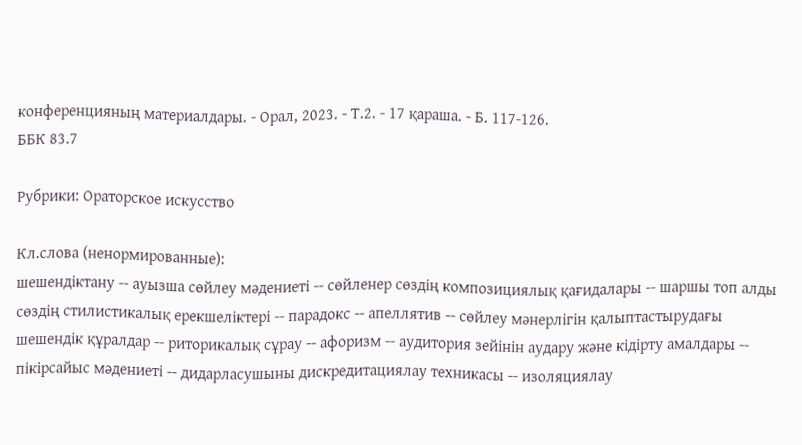конференцияның материалдары. - Орал, 2023. - Т.2. - 17 қараша. - Б. 117-126.
ББК 83.7

Рубрики: Ораторское искусство

Кл.слова (ненормированные):
шешендіктану -- ауызша сөйлеу мәдениеті -- сөйленер сөздің композициялық қағидалары -- шаршы топ алды сөздің стилистикалық ерекшеліктері -- парадокс -- апеллятив -- сөйлеу мәнерлігін қалыптастырудағы шешендік құралдар -- риторикалық сұрау -- афоризм -- аудитория зейінін аудару және кідірту амалдары -- пікірсайыс мәдениеті -- дидарласушыны дискредитациялау техникасы -- изоляциялау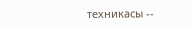техникасы --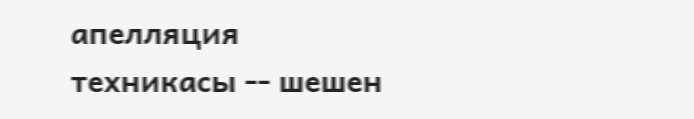апелляция техникасы -- шешен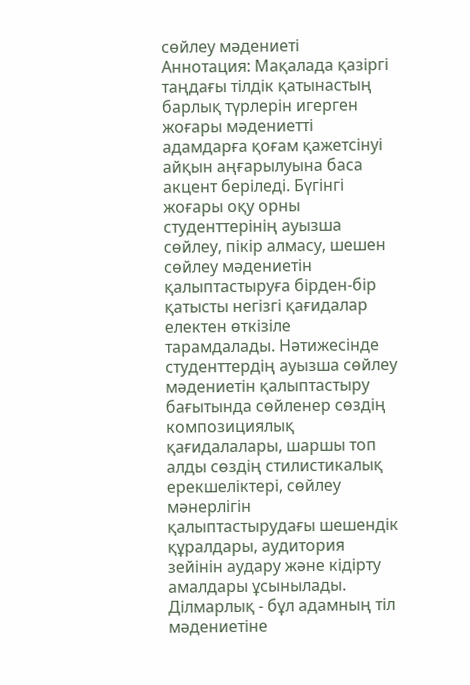сөйлеу мәдениеті
Аннотация: Мақалада қазіргі таңдағы тілдік қатынастың барлық түрлерін игерген жоғары мәдениетті адамдарға қоғам қажетсінуі айқын аңғарылуына баса акцент беріледі. Бүгінгі жоғары оқу орны студенттерінің ауызша сөйлеу, пікір алмасу, шешен сөйлеу мәдениетін қалыптастыруға бірден-бір қатысты негізгі қағидалар електен өткізіле тарамдалады. Нәтижесінде студенттердің ауызша сөйлеу мәдениетін қалыптастыру бағытында сөйленер сөздің композициялық қағидалалары, шаршы топ алды сөздің стилистикалық ерекшеліктері, сөйлеу мәнерлігін қалыптастырудағы шешендік құралдары, аудитория зейінін аудару және кідірту амалдары ұсынылады. Ділмарлық - бұл адамның тіл мәдениетіне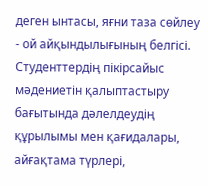деген ынтасы, яғни таза сөйлеу - ой айқындылығының белгісі. Студенттердің пікірсайыс мәдениетін қалыптастыру бағытында дәлелдеудің құрылымы мен қағидалары, айғақтама түрлері,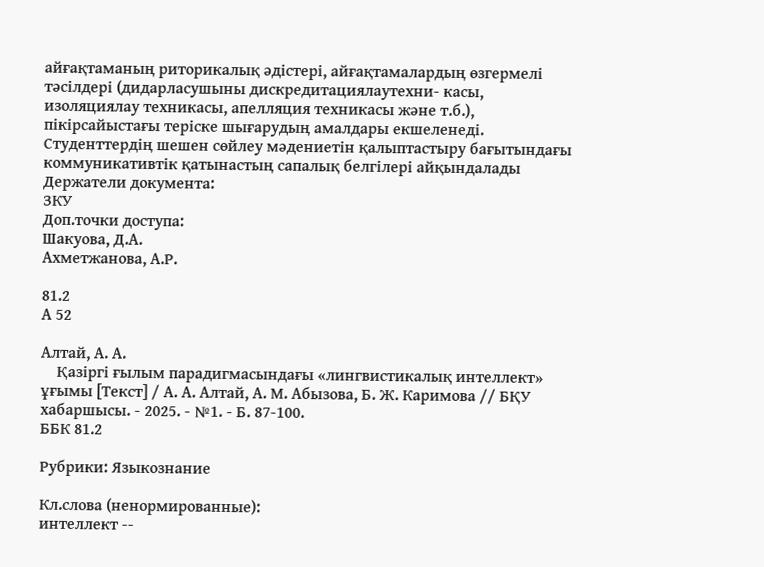айғақтаманың риторикалық әдістері, айғақтамалардың өзгермелі тәсілдері (дидарласушыны дискредитациялаутехни- касы, изоляциялау техникасы, апелляция техникасы және т.б.), пікірсайыстағы теріске шығарудың амалдары екшеленеді. Студенттердің шешен сөйлеу мәдениетін қалыптастыру бағытындағы коммуникативтік қатынастың сапалық белгілері айқындалады
Держатели документа:
ЗКУ
Доп.точки доступа:
Шакуова, Д.А.
Ахметжанова, А.Р.

81.2
А 52

Алтай, А. А.
    Қазіргі ғылым парадигмасындағы «лингвистикалық интеллект» ұғымы [Текст] / А. А. Алтай, А. М. Абызова, Б. Ж. Каримова // БҚУ хабаршысы. - 2025. - №1. - Б. 87-100.
ББК 81.2

Рубрики: Языкознание

Кл.слова (ненормированные):
интеллект --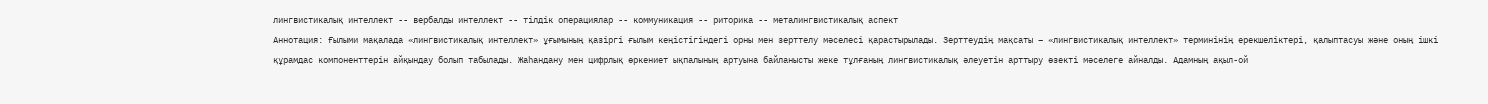лингвистикалық интеллект -- вербалды интеллект -- тілдік операциялар -- коммуникация -- риторика -- металингвистикалық аспект
Аннотация: Ғылыми мақалада «лингвистикалық интеллект» ұғымының қазіргі ғылым кеңістігіндегі орны мен зерттелу мәселесі қарастырылады. Зерттеудің мақсаты – «лингвистикалық интеллект» терминінің ерекшеліктері, қалыптасуы және оның ішкі құрамдас компоненттерін айқындау болып табылады. Жаһандану мен цифрлық өркениет ықпалының артуына байланысты жеке тұлғаның лингвистикалық әлеуетін арттыру өзекті мәселеге айналды. Адамның ақыл-ой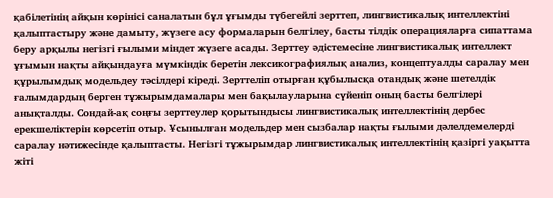қабілетінің айқын көрінісі саналатын бұл ұғымды түбегейлі зерттеп, лингвистикалық интеллектіні қалыптастыру және дамыту, жүзеге асу формаларын белгілеу, басты тілдік операцияларға сипаттама беру арқылы негізгі ғылыми міндет жүзеге асады. Зерттеу әдістемесіне лингвистикалық интеллект ұғымын нақты айқындауға мүмкіндік беретін лексикографиялық анализ, концептуалды саралау мен құрылымдық модельдеу тәсілдері кіреді. Зерттеліп отырған құбылысқа отандық және шетелдік ғалымдардың берген тұжырымдамалары мен бақылауларына сүйеніп оның басты белгілері анықталды. Сондай-ақ соңғы зерттеулер қорытындысы лингвистикалық интеллектінің дербес ерекшеліктерін көрсетіп отыр. Ұсынылған модельдер мен сызбалар нақты ғылыми дәлелдемелерді саралау нәтижесінде қалыптасты. Негізгі тұжырымдар лингвистикалық интеллектінің қазіргі уақытта жіті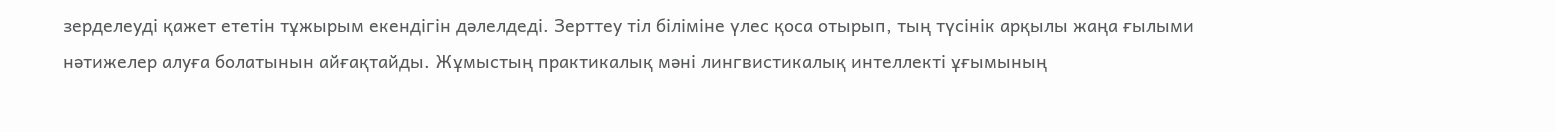зерделеуді қажет ететін тұжырым екендігін дәлелдеді. Зерттеу тіл біліміне үлес қоса отырып, тың түсінік арқылы жаңа ғылыми нәтижелер алуға болатынын айғақтайды. Жұмыстың практикалық мәні лингвистикалық интеллекті ұғымының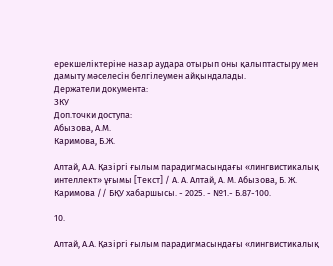ерекшеліктеріне назар аудара отырып оны қалыптастыру мен дамыту мәселесін белгілеумен айқындалады.
Держатели документа:
ЗКУ
Доп.точки доступа:
Абызова, А.М.
Каримова, Б.Ж.

Алтай, А.А. Қазіргі ғылым парадигмасындағы «лингвистикалық интеллект» ұғымы [Текст] / А. А. Алтай, А. М. Абызова, Б. Ж. Каримова // БҚУ хабаршысы. - 2025. - №1.- Б.87-100.

10.

Алтай, А.А. Қазіргі ғылым парадигмасындағы «лингвистикалық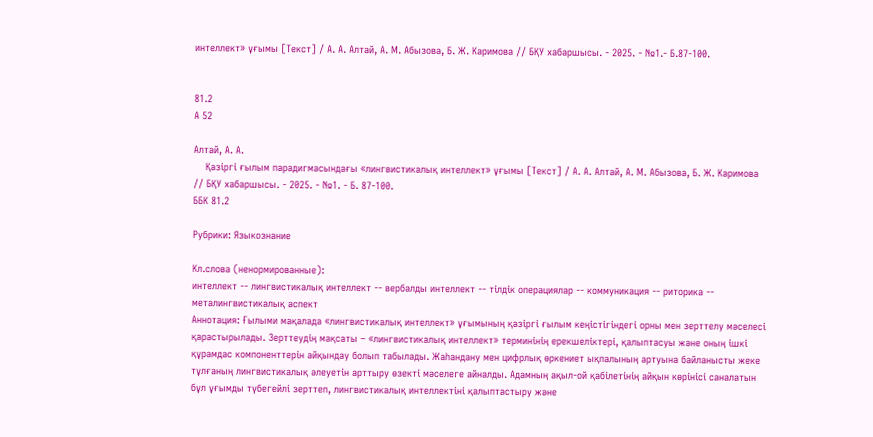интеллект» ұғымы [Текст] / А. А. Алтай, А. М. Абызова, Б. Ж. Каримова // БҚУ хабаршысы. - 2025. - №1.- Б.87-100.


81.2
А 52

Алтай, А. А.
    Қазіргі ғылым парадигмасындағы «лингвистикалық интеллект» ұғымы [Текст] / А. А. Алтай, А. М. Абызова, Б. Ж. Каримова // БҚУ хабаршысы. - 2025. - №1. - Б. 87-100.
ББК 81.2

Рубрики: Языкознание

Кл.слова (ненормированные):
интеллект -- лингвистикалық интеллект -- вербалды интеллект -- тілдік операциялар -- коммуникация -- риторика -- металингвистикалық аспект
Аннотация: Ғылыми мақалада «лингвистикалық интеллект» ұғымының қазіргі ғылым кеңістігіндегі орны мен зерттелу мәселесі қарастырылады. Зерттеудің мақсаты – «лингвистикалық интеллект» терминінің ерекшеліктері, қалыптасуы және оның ішкі құрамдас компоненттерін айқындау болып табылады. Жаһандану мен цифрлық өркениет ықпалының артуына байланысты жеке тұлғаның лингвистикалық әлеуетін арттыру өзекті мәселеге айналды. Адамның ақыл-ой қабілетінің айқын көрінісі саналатын бұл ұғымды түбегейлі зерттеп, лингвистикалық интеллектіні қалыптастыру және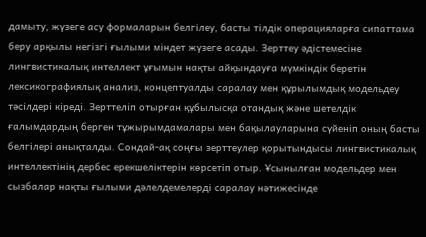дамыту, жүзеге асу формаларын белгілеу, басты тілдік операцияларға сипаттама беру арқылы негізгі ғылыми міндет жүзеге асады. Зерттеу әдістемесіне лингвистикалық интеллект ұғымын нақты айқындауға мүмкіндік беретін лексикографиялық анализ, концептуалды саралау мен құрылымдық модельдеу тәсілдері кіреді. Зерттеліп отырған құбылысқа отандық және шетелдік ғалымдардың берген тұжырымдамалары мен бақылауларына сүйеніп оның басты белгілері анықталды. Сондай-ақ соңғы зерттеулер қорытындысы лингвистикалық интеллектінің дербес ерекшеліктерін көрсетіп отыр. Ұсынылған модельдер мен сызбалар нақты ғылыми дәлелдемелерді саралау нәтижесінде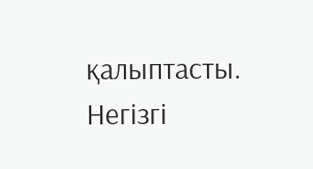қалыптасты. Негізгі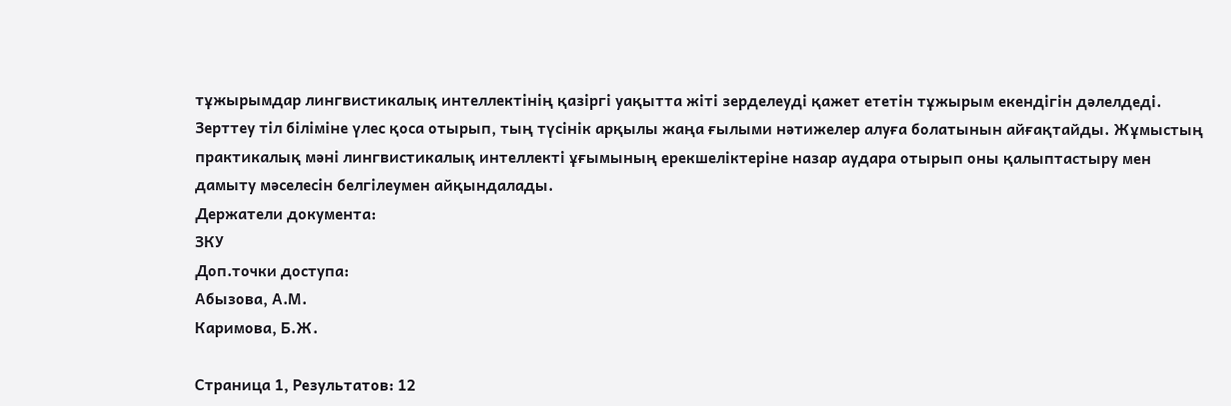тұжырымдар лингвистикалық интеллектінің қазіргі уақытта жіті зерделеуді қажет ететін тұжырым екендігін дәлелдеді. Зерттеу тіл біліміне үлес қоса отырып, тың түсінік арқылы жаңа ғылыми нәтижелер алуға болатынын айғақтайды. Жұмыстың практикалық мәні лингвистикалық интеллекті ұғымының ерекшеліктеріне назар аудара отырып оны қалыптастыру мен дамыту мәселесін белгілеумен айқындалады.
Держатели документа:
ЗКУ
Доп.точки доступа:
Абызова, А.М.
Каримова, Б.Ж.

Страница 1, Результатов: 12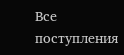Все поступления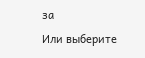за
Или выберите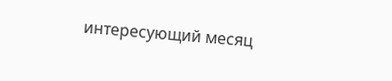интересующий месяц